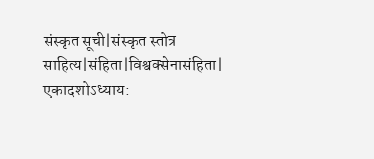संस्कृत सूची|संस्कृत स्तोत्र साहित्य|संहिता|विश्वक्सेनासंहिता| एकादशोऽध्याय: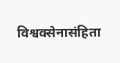विश्वक्सेनासंहिता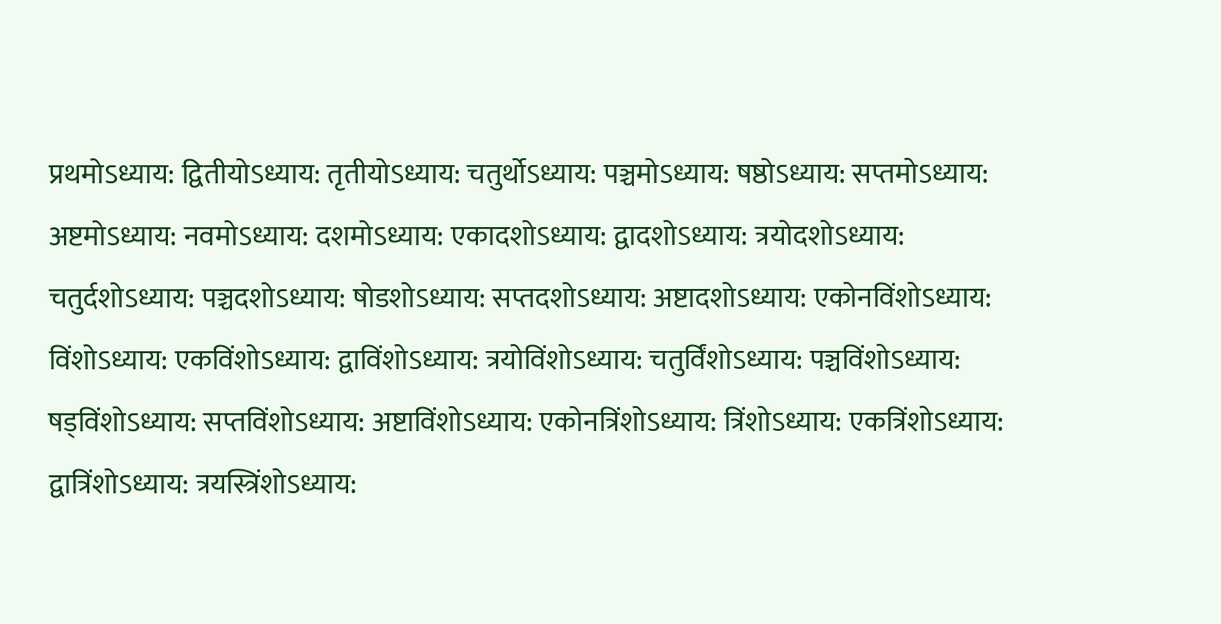प्रथमोऽध्याय: द्वितीयोऽध्याय: तृतीयोऽध्याय: चतुर्थोऽध्याय: पञ्चमोऽध्याय: षष्ठोऽध्याय: सप्तमोऽध्याय: अष्टमोऽध्याय: नवमोऽध्याय: दशमोऽध्याय: एकादशोऽध्याय: द्वादशोऽध्याय: त्रयोदशोऽध्याय: चतुर्दशोऽध्याय: पञ्चदशोऽध्याय: षोडशोऽध्याय: सप्तदशोऽध्याय: अष्टादशोऽध्याय: एकोनविंशोऽध्याय: विंशोऽध्याय: एकविंशोऽध्याय: द्वाविंशोऽध्याय: त्रयोविंशोऽध्याय: चतुर्विंशोऽध्याय: पञ्चविंशोऽध्याय: षड्विंशोऽध्याय: सप्तविंशोऽध्याय: अष्टाविंशोऽध्याय: एकोनत्रिंशोऽध्याय: त्रिंशोऽध्याय: एकत्रिंशोऽध्याय: द्वात्रिंशोऽध्याय: त्रयस्त्रिंशोऽध्याय: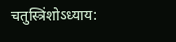चतुस्त्रिंशोऽध्याय: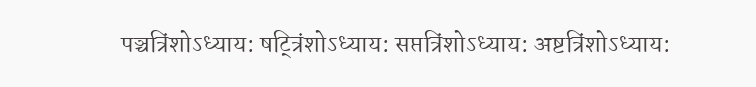पञ्चत्रिंशोऽध्याय: षट्त्रिंशोऽध्याय: सप्तत्रिंशोऽध्याय: अष्टत्रिंशोऽध्याय: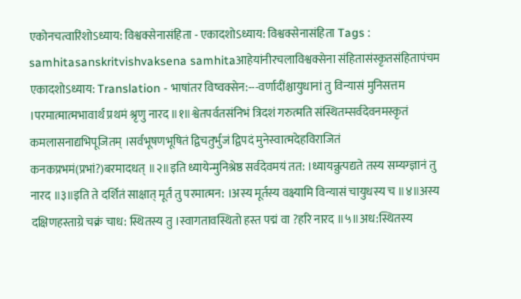एकोनचत्वारिंशोऽध्याय: विश्वक्सेनासंहिता - एकादशोऽध्याय: विश्वक्सेनासंहिता Tags : samhitasanskritvishvaksena samhitaआहेयांनीरचलाविश्वक्सेना संहितासंस्कृतसंहितापंचम एकादशोऽध्याय: Translation - भाषांतर विष्वक्सेन:---वर्णादींश्चायुधानां तु विन्यासं मुनिसत्तम ।परमात्मात्मभावार्थं प्रथमं श्रृणु नारद ॥१॥श्वेतपर्वतसंनिभं त्रिदशं गरुत्मति संस्थितम्सर्वदेवनमस्कृतं कमलासनाद्यभिपूजितम् ।सर्वभूषणभूषितं द्विचतुर्भुजं द्विपदं मुनेस्वात्मदेहविराजितं कनकप्रभमं(प्रभां?)बरमादधत् ॥२॥इति ध्यायेन्मुनिश्रेष्ठ सर्वदेवमयं तत: ।ध्यायन्नुत्पद्यते तस्य सम्यग्ज्ञानं तु नारद ॥३॥इति ते दर्शितं साक्षात् मूर्तं तु परमात्मन: ।अस्य मूर्तस्य वक्ष्यामि विन्यासं चायुधस्य च ॥४॥अस्य दक्षिणहस्ताग्रे चक्रं चाध: स्थितस्य तु ।स्वागतावस्थितो हस्त पद्मं वा ?हरि नारद ॥५॥अध:स्थितस्य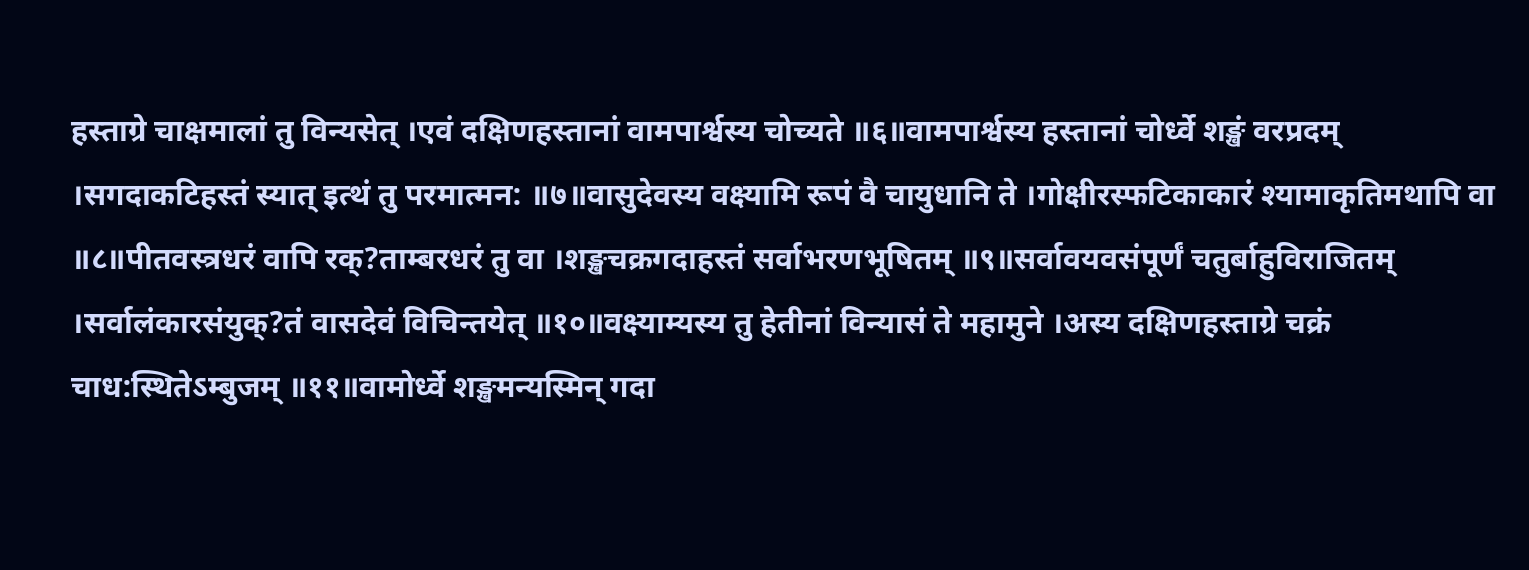हस्ताग्रे चाक्षमालां तु विन्यसेत् ।एवं दक्षिणहस्तानां वामपार्श्वस्य चोच्यते ॥६॥वामपार्श्वस्य हस्तानां चोर्ध्वे शङ्खं वरप्रदम् ।सगदाकटिहस्तं स्यात् इत्थं तु परमात्मन: ॥७॥वासुदेवस्य वक्ष्यामि रूपं वै चायुधानि ते ।गोक्षीरस्फटिकाकारं श्यामाकृतिमथापि वा ॥८॥पीतवस्त्रधरं वापि रक्?ताम्बरधरं तु वा ।शङ्खचक्रगदाहस्तं सर्वाभरणभूषितम् ॥९॥सर्वावयवसंपूर्णं चतुर्बाहुविराजितम् ।सर्वालंकारसंयुक्?तं वासदेवं विचिन्तयेत् ॥१०॥वक्ष्याम्यस्य तु हेतीनां विन्यासं ते महामुने ।अस्य दक्षिणहस्ताग्रे चक्रं चाध:स्थितेऽम्बुजम् ॥११॥वामोर्ध्वे शङ्खमन्यस्मिन् गदा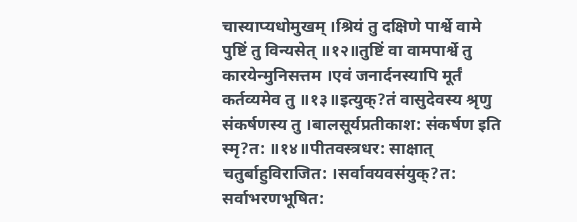चास्याप्यधोमुखम् ।श्रियं तु दक्षिणे पार्श्वे वामे पुष्टिं तु विन्यसेत् ॥१२॥तुष्टिं वा वामपार्श्वे तु कारयेन्मुनिसत्तम ।एवं जनार्दनस्यापि मूर्तं कर्तव्यमेव तु ॥१३॥इत्युक्?तं वासुदेवस्य श्रृणु संकर्षणस्य तु ।बालसूर्यप्रतीकाश: संकर्षण इति स्मृ?त: ॥१४॥पीतवस्त्रधर: साक्षात् चतुर्बाहुविराजित: ।सर्वावयवसंयुक्?त: सर्वाभरणभूषित: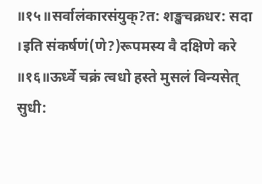॥१५॥सर्वालंकारसंयुक्?त: शङ्खचक्रधर: सदा ।इति संकर्षणं(णे?)रूपमस्य वै दक्षिणे करे ॥१६॥ऊर्ध्वे चक्रं त्वधो हस्ते मुसलं विन्यसेत् सुधी: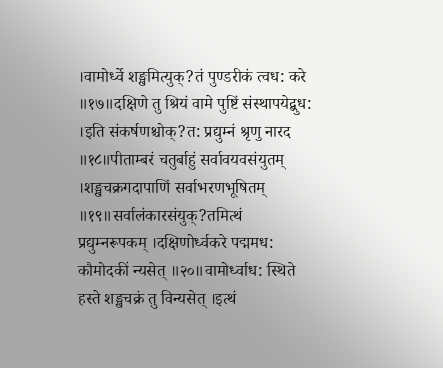।वामोर्ध्वे शङ्खमित्युक्?तं पुण्डरीकं त्वध: करे ॥१७॥दक्षिणे तु श्रियं वामे पुष्टिं संस्थापयेद्बुध: ।इति संकर्षणश्चोक्?त: प्रद्युम्नं श्रृणु नारद ॥१८॥पीताम्बरं चतुर्बाहुं सर्वावयवसंयुतम् ।शङ्खचक्रगदापाणिं सर्वाभरणभूषितम् ॥१९॥सर्वालंकारसंयुक्?तमित्थं प्रद्युम्नरूपकम् ।दक्षिणोर्ध्वकरे पद्ममध: कौमोदकीं न्यसेत् ॥२०॥वामोर्ध्वाध: स्थिते हस्ते शङ्खचक्रं तु विन्यसेत् ।इत्थं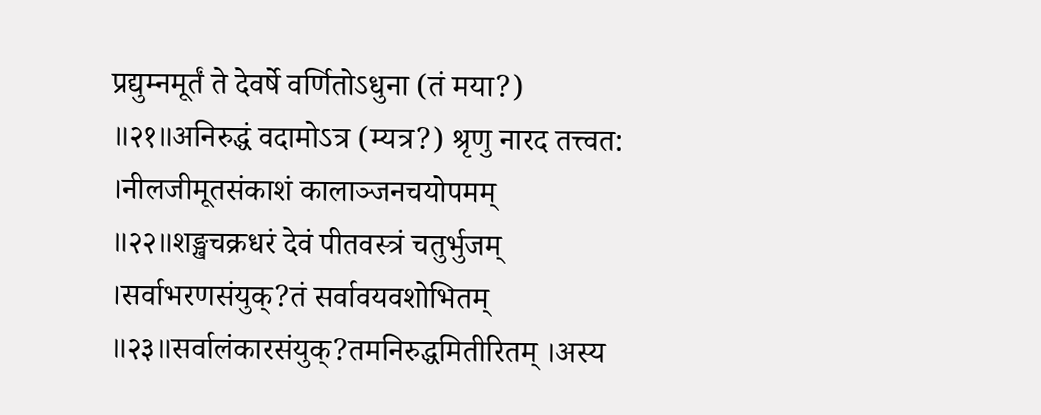प्रद्युम्नमूर्तं ते देवर्षे वर्णितोऽधुना (तं मया?) ॥२१॥अनिरुद्धं वदामोऽत्र (म्यत्र?) श्रृणु नारद तत्त्वत: ।नीलजीमूतसंकाशं कालाञ्जनचयोपमम् ॥२२॥शङ्खचक्रधरं देवं पीतवस्त्रं चतुर्भुजम् ।सर्वाभरणसंयुक्?तं सर्वावयवशोभितम् ॥२३॥सर्वालंकारसंयुक्?तमनिरुद्धमितीरितम् ।अस्य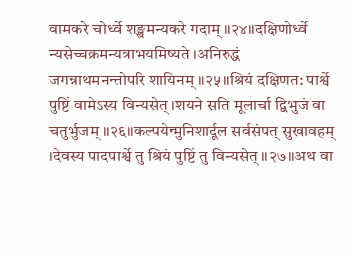वामकरे चोर्ध्वे शङ्खमन्यकरे गदाम् ॥२४॥दक्षिणोर्ध्वे न्यसेच्चक्रमन्यत्राभयमिष्यते ।अनिरुद्धं जगन्नाथमनन्तोपरि शायिनम् ॥२५॥श्रियं दक्षिणत: पार्श्वे पुष्टिं वामेऽस्य विन्यसेत् ।शयने सति मूलार्चा द्विभुजं वा चतुर्भुजम् ॥२६॥कल्पयेन्मुनिशार्दूल सर्वसंपत् सुखावहम् ।देवस्य पादपार्श्वे तु श्रियं पुष्टिं तु विन्यसेत् ॥२७॥अथ वा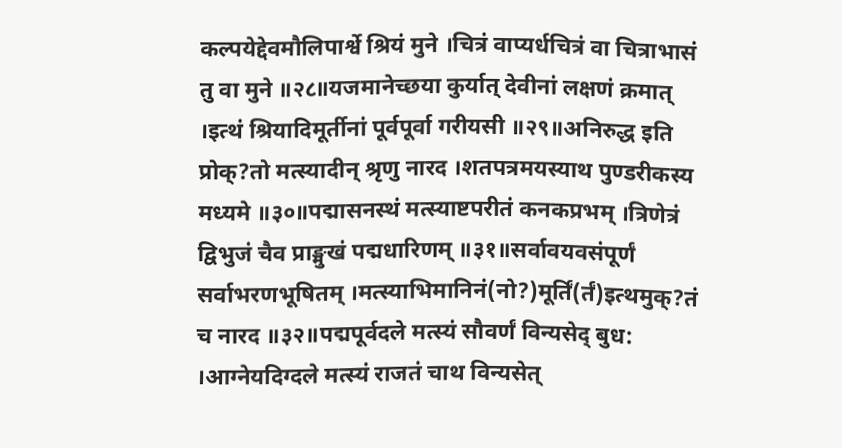कल्पयेद्देवमौलिपार्श्वे श्रियं मुने ।चित्रं वाप्यर्धचित्रं वा चित्राभासं तु वा मुने ॥२८॥यजमानेच्छया कुर्यात् देवीनां लक्षणं क्रमात् ।इत्थं श्रियादिमूर्तीनां पूर्वपूर्वा गरीयसी ॥२९॥अनिरुद्ध इति प्रोक्?तो मत्स्यादीन् श्रृणु नारद ।शतपत्रमयस्याथ पुण्डरीकस्य मध्यमे ॥३०॥पद्मासनस्थं मत्स्याष्टपरीतं कनकप्रभम् ।त्रिणेत्रं द्विभुजं चैव प्राङ्मुखं पद्मधारिणम् ॥३१॥सर्वावयवसंपूर्णं सर्वाभरणभूषितम् ।मत्स्याभिमानिनं(नो?)मूर्तिं(र्तं)इत्थमुक्?तं च नारद ॥३२॥पद्मपूर्वदले मत्स्यं सौवर्णं विन्यसेद् बुध: ।आग्नेयदिग्दले मत्स्यं राजतं चाथ विन्यसेत्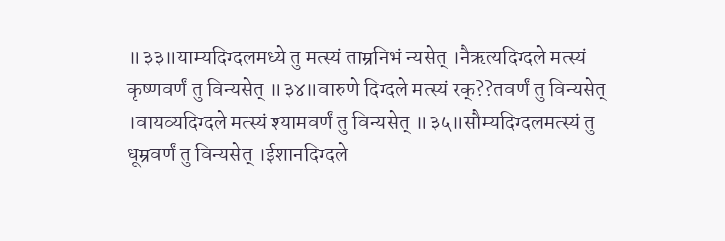॥३३॥याम्यदिग्दलमध्ये तु मत्स्यं ताम्रनिभं न्यसेत् ।नैऋत्यदिग्दले मत्स्यं कृष्णवर्णं तु विन्यसेत् ॥३४॥वारुणे दिग्दले मत्स्यं रक्??तवर्णं तु विन्यसेत् ।वायव्यदिग्दले मत्स्यं श्यामवर्णं तु विन्यसेत् ॥३५॥सौम्यदिग्दलमत्स्यं तु धूम्रवर्णं तु विन्यसेत् ।ईशानदिग्दले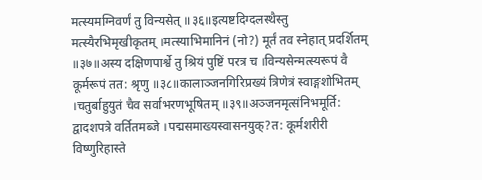मत्स्यमग्निवर्णं तु विन्यसेत् ॥३६॥इत्यष्टदिग्दलस्थैस्तु मत्स्यैरभिमृखीकृतम् ।मत्स्याभिमानिनं (नो?) मूर्तं तव स्नेहात् प्रदर्शितम् ॥३७॥अस्य दक्षिणपार्श्वे तु श्रियं पुष्टिं परत्र च ।विन्यसेन्मत्स्यरूपं वै कूर्मरूपं तत: श्रृणु ॥३८॥कालाञ्जनगिरिप्रख्यं त्रिणेत्रं स्वाङ्गशोभितम् ।चतुर्बाहुयुतं चैव सर्वाभरणभूषितम् ॥३९॥अञ्जनमृत्संनिभमूर्ति: द्वादशपत्रे वर्तितमब्जे ।पद्मसमाख्यस्वासनयुक्?त: कूर्मशरीरी विष्णुरिहास्ते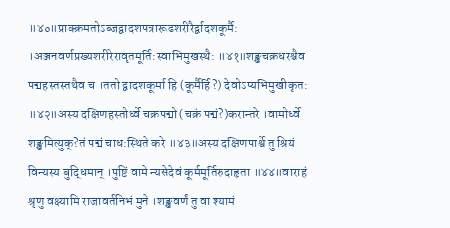॥४०॥प्राक्क्रमतोऽब्जद्वादशपत्रारूढशरीरैर्द्वादशकूर्मै: ।अञ्जनवर्णप्रख्यशरीरेरावृतमूर्ति:स्वाभिमुखस्थै: ॥४१॥शङ्खचक्रधरश्चैव पद्महस्तस्तथैव च ।ततो द्वादशकूर्मा हि (कूर्मैर्हि?) देवोऽप्यभिमुखीकृत: ॥४२॥अस्य दक्षिणहस्तोर्ध्वे चक्रपद्मो(चक्रं पद्मं?)करान्तरे ।वामोर्ध्वे शङ्खमित्युक्?तं पद्मं चाध:स्थिते करे ॥४३॥अस्य दक्षिणपार्श्वे तु श्रियं विन्यस्य बुद्धिमान् ।पुष्टिं वामे न्यसेदेवं कूर्ममूर्तिरुदाहृता ॥४४॥वाराहं श्रृणु वक्ष्यामि राजावर्तनिभं मुने ।शङ्खवर्णं तु वा श्यामं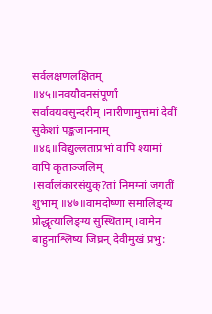सर्वलक्षणलक्षितम् ॥४५॥नवयौवनसंपूर्णां सर्वावयवसुन्दरीम् ।नारीणामुत्तमां देवीं सुकेशां पङ्कजाननाम् ॥४६॥विद्युल्लताप्रभां वापि श्यामां वापि कृताञ्जलिम् ।सर्वालंकारसंयुक्?तां निमग्नां जगतीं शुभाम् ॥४७॥वामदोष्णा समालिङ्ग्य प्रोद्धृत्यालिङ्ग्य सुस्थिताम् ।वामेन बाहुनाश्लिष्य जिघ्रन् देवीमुखं प्रभु: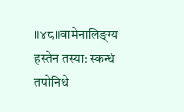॥४८॥वामेनालिङ्ग्य हस्तेन तस्या: स्कन्धं तपोनिधे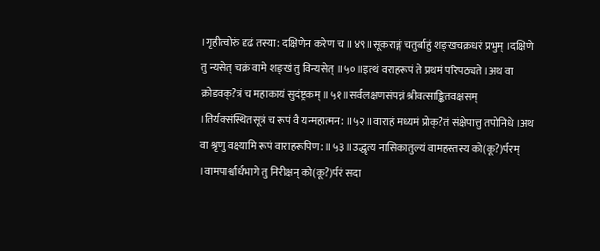।गृहीत्वोरुं दृढं तस्या: दक्षिणेन करेण च ॥४९॥सूकराङ्गं चतुर्बाहुं शङ्खचक्रधरं प्रभुम् ।दक्षिणे तु न्यसेत् चक्रं वामे शङ्खं तु विन्यसेत् ॥५०॥इत्थं वराहरूपं ते प्रथमं परिपठ्यते ।अथ वा क्रोडवक्?त्रं च महाकायं सुदंष्ट्रकम् ॥५१॥सर्वलक्षणसंपन्नं श्रीवत्साङ्कितवक्षसम् ।तिर्यक्संस्थितसूत्रं च रूपं वै यन्महात्मन: ॥५२॥वाराहं मध्यमं प्रोक्?तं संक्षेपात्तु तपोनिधे ।अथ वा श्रृणु वक्ष्यामि रूपं वाराहरूपिण: ॥५३॥उद्धृत्य नासिकातुल्यं वामहस्तस्य को(कू?)र्परम् ।वामपार्श्वार्धभागे तु निरीक्षन् को(कू?)र्परं सदा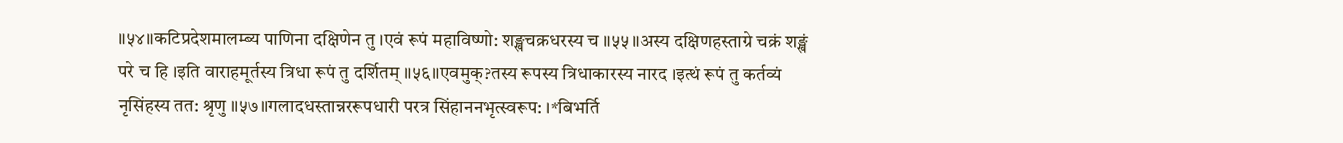॥५४॥कटिप्रदेशमालम्ब्य पाणिना दक्षिणेन तु ।एवं रूपं महाविष्णो: शङ्खचक्रधरस्य च ॥५५॥अस्य दक्षिणहस्ताग्रे चक्रं शङ्खं परे च हि ।इति वाराहमूर्तस्य त्रिधा रूपं तु दर्शितम् ॥५६॥एवमुक्?तस्य रूपस्य त्रिधाकारस्य नारद ।इत्थं रूपं तु कर्तव्यं नृसिंहस्य तत: श्रृणु ॥५७॥गलादधस्तान्नररूपधारी परत्र सिंहाननभृत्स्वरूप: ।*बिभर्ति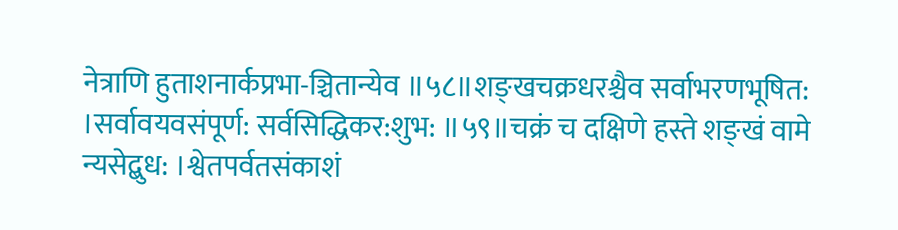नेत्राणि हुताशनार्कप्रभा-ञ्चितान्येव ॥५८॥शङ्खचक्रधरश्चैव सर्वाभरणभूषित: ।सर्वावयवसंपूर्ण: सर्वसिद्धिकर:शुभ: ॥५९॥चक्रं च दक्षिणे हस्ते शङ्खं वामे न्यसेद्बुध: ।श्वेतपर्वतसंकाशं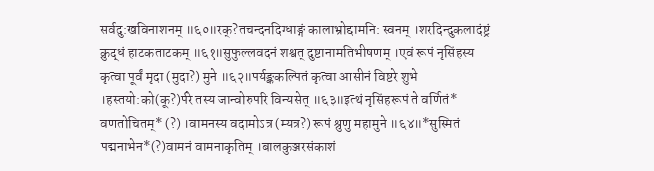सर्वदु:खविनाशनम् ॥६०॥रक्?तचन्दनदिग्धाङ्गं कालाभ्रोद्दामनि: स्वनम् ।शरदिन्दुकलादंष्ट्रं क्रुद्धं हाटकताटकम् ॥६१॥सुफुल्लवदनं शश्वत् दुष्टानामतिभीषणम् ।एवं रूपं नृसिंहस्य कृत्वा पूर्वं मृदा (मुदा?) मुने ॥६२॥पर्यङ्ककल्पितं कृत्वा आसीनं विष्टरे शुभे ।हस्तयो:को(कू?)र्परे तस्य जान्वोरुपरि विन्यसेत् ॥६३॥इत्थं नृसिंहरूपं ते वर्णितं* वणतोचितम्* (?) ।वामनस्य वदामोऽत्र (म्यत्र?) रूपं श्रुणु महामुने ॥६४॥*सुस्मितं पद्मनाभेन*(?)वामनं वामनाकृतिम् ।बालकुञ्जरसंकाशं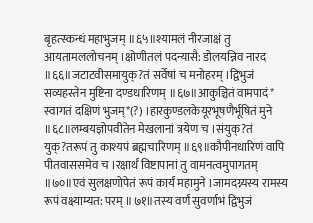बृहत्स्कन्धं महाभुजम् ॥६५॥श्यामलं नीरजाक्षं तु आयतामललोचनम् ।क्षोणीतलं पदन्यासै: डोलयन्निव नारद ॥६६॥जटाटवीसमायुक्?तं सर्वेषां च मनोहरम् ।द्विभुजं सव्यहस्तेन मुष्टिना दण्डधारिणम् ॥६७॥आकुञ्चितं वामपादं* स्वागतं दक्षिणं भुजम्*(?) ।हारकुण्डलकेयूरभूषणैर्भूषितं मुने ॥६८॥लम्बयज्ञोपवीतेन मेखलानां त्रयेण च ।संयुक्?तं युक्?तरूपं तु काश्यपं ब्रह्मचारिणम् ॥६९॥कौपीनधारिणं वापि पीतवाससमेव च ।रक्षार्थं विष्टापानां तु वामनत्वमुपागतम् ॥७०॥एवं सुलक्षणोपेतं रूपं कार्यं महामुने ।जामदग्न्यस्य रामस्य रूपं वक्ष्याम्यत: परम् ॥७१॥तस्य वर्णं सुवर्णाभं द्विभुजं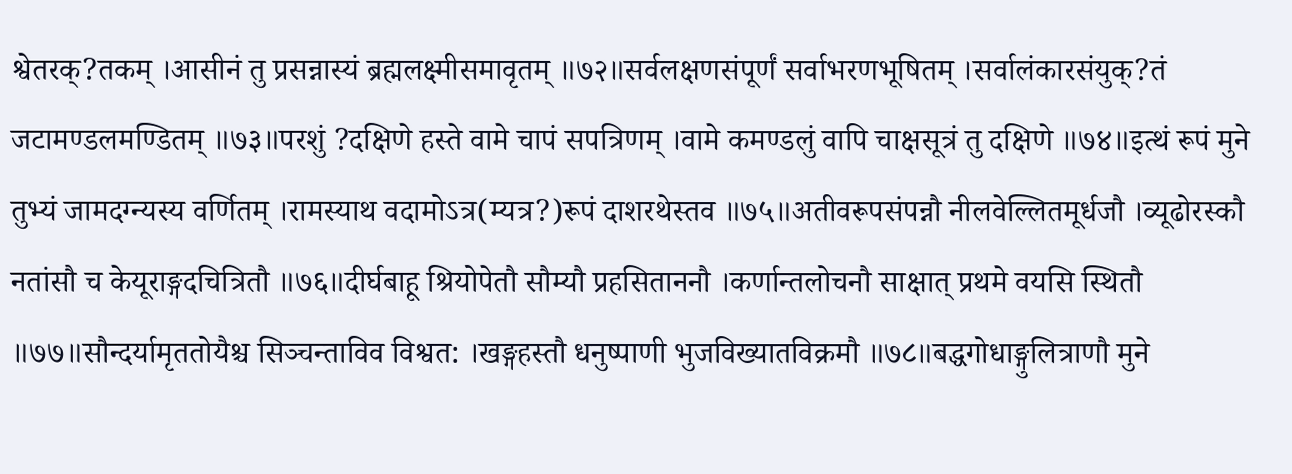श्वेतरक्?तकम् ।आसीनं तु प्रसन्नास्यं ब्रह्मलक्ष्मीसमावृतम् ॥७२॥सर्वलक्षणसंपूर्णं सर्वाभरणभूषितम् ।सर्वालंकारसंयुक्?तं जटामण्डलमण्डितम् ॥७३॥परशुं ?दक्षिणे हस्ते वामे चापं सपत्रिणम् ।वामे कमण्डलुं वापि चाक्षसूत्रं तु दक्षिणे ॥७४॥इत्थं रूपं मुने तुभ्यं जामदग्न्यस्य वर्णितम् ।रामस्याथ वदामोऽत्र(म्यत्र?)रूपं दाशरथेस्तव ॥७५॥अतीवरूपसंपन्नौ नीलवेल्लितमूर्धजौ ।व्यूढोरस्कौ नतांसौ च केयूराङ्गदचित्रितौ ॥७६॥दीर्घबाहू श्रियोपेतौ सौम्यौ प्रहसिताननौ ।कर्णान्तलोचनौ साक्षात् प्रथमे वयसि स्थितौ ॥७७॥सौन्दर्यामृततोयैश्च सिञ्चन्ताविव विश्वत: ।खङ्गहस्तौ धनुष्पाणी भुजविख्यातविक्रमौ ॥७८॥बद्धगोधाङ्गुलित्राणौ मुने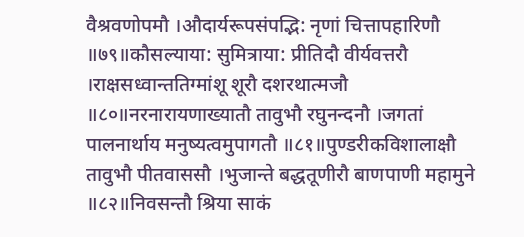वैश्रवणोपमौ ।औदार्यरूपसंपद्भि: नृणां चित्तापहारिणौ ॥७९॥कौसल्याया: सुमित्राया: प्रीतिदौ वीर्यवत्तरौ ।राक्षसध्वान्ततिग्मांशू शूरौ दशरथात्मजौ ॥८०॥नरनारायणाख्यातौ तावुभौ रघुनन्दनौ ।जगतां पालनार्थाय मनुष्यत्वमुपागतौ ॥८१॥पुण्डरीकविशालाक्षौ तावुभौ पीतवाससौ ।भुजान्ते बद्धतूणीरौ बाणपाणी महामुने ॥८२॥निवसन्तौ श्रिया साकं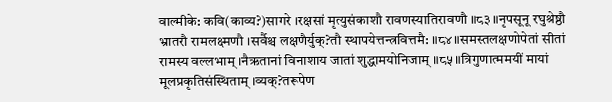वाल्मीके: कवि(काव्य?)सागरे ।रक्षसां मृत्युसंकाशौ रावणस्यातिरावणौ ॥८३॥नृपसूनू रघुश्रेष्ठौ भ्रातरौ रामलक्ष्मणौ ।सर्वैश्च लक्षणैर्युक्?तौ स्थापयेत्तन्त्रवित्तमै: ॥८४॥समस्तलक्षणोपेतां सीतां रामस्य वल्लभाम् ।नैऋतानां विनाशाय जातां शुद्धामयोनिजाम् ॥८५॥त्रिगुणात्ममयीं मायां मूलप्रकृतिसंस्थिताम् ।व्यक्?तरूपेण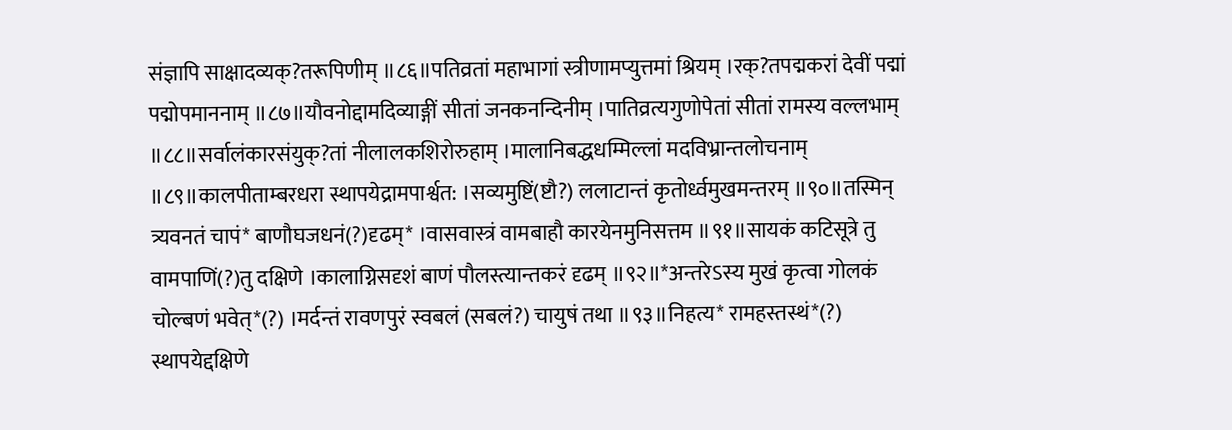संज्ञापि साक्षादव्यक्?तरूपिणीम् ॥८६॥पतिव्रतां महाभागां स्त्रीणामप्युत्तमां श्रियम् ।रक्?तपद्मकरां देवीं पद्मां पद्मोपमाननाम् ॥८७॥यौवनोद्दामदिव्याङ्गीं सीतां जनकनन्दिनीम् ।पातिव्रत्यगुणोपेतां सीतां रामस्य वल्लभाम् ॥८८॥सर्वालंकारसंयुक्?तां नीलालकशिरोरुहाम् ।मालानिबद्धधम्मिल्लां मदविभ्रान्तलोचनाम् ॥८९॥कालपीताम्बरधरा स्थापयेद्रामपार्श्वत: ।सव्यमुष्टिं(ष्टौ?) ललाटान्तं कृतोर्ध्वमुखमन्तरम् ॥९०॥तस्मिन् त्र्यवनतं चापं* बाणौघजधनं(?)दृढम्* ।वासवास्त्रं वामबाहौ कारयेनमुनिसत्तम ॥९१॥सायकं कटिसूत्रे तु वामपाणिं(?)तु दक्षिणे ।कालाग्निसदृशं बाणं पौलस्त्यान्तकरं दृढम् ॥९२॥*अन्तरेऽस्य मुखं कृत्वा गोलकं चोल्बणं भवेत्*(?) ।मर्दन्तं रावणपुरं स्वबलं (सबलं?) चायुषं तथा ॥९३॥निहत्य* रामहस्तस्थं*(?) स्थापयेद्दक्षिणे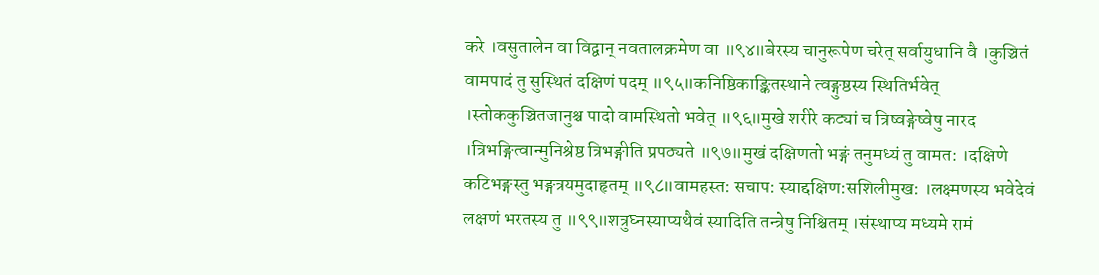करे ।वसुतालेन वा विद्वान् नवतालक्रमेण वा ॥९४॥बेरस्य चानुरूपेण चरेत् सर्वायुधानि वै ।कुञ्चितं वामपादं तु सुस्थितं दक्षिणं पदम् ॥९५॥कनिष्ठिकाङ्कितस्थाने त्वङ्गुष्ठस्य स्थितिर्भवेत् ।स्तोककुञ्चितजानुश्च पादो वामस्थितो भवेत् ॥९६॥मुखे शरीरे कट्यां च त्रिष्वङ्गेष्वेषु नारद ।त्रिभङ्गित्वान्मुनिश्रेष्ठ त्रिभङ्गीति प्रपठ्यते ॥९७॥मुखं दक्षिणतो भङ्गं तनुमध्यं तु वामत: ।दक्षिणे कटिभङ्गस्तु भङ्गत्रयमुदाहृतम् ॥९८॥वामहस्त: सचाप: स्याद्दक्षिण:सशिलीमुख: ।लक्ष्मणस्य भवेदेवं लक्षणं भरतस्य तु ॥९९॥शत्रुघ्नस्याप्यथैवं स्यादिति तन्त्रेषु निश्चितम् ।संस्थाप्य मध्यमे रामं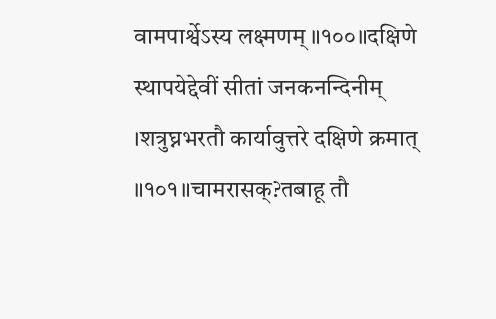वामपार्श्वेऽस्य लक्ष्मणम् ॥१००॥दक्षिणे स्थापयेद्देवीं सीतां जनकनन्दिनीम् ।शत्रुघ्नभरतौ कार्यावुत्तरे दक्षिणे क्रमात् ॥१०१॥चामरासक्?तबाहू तौ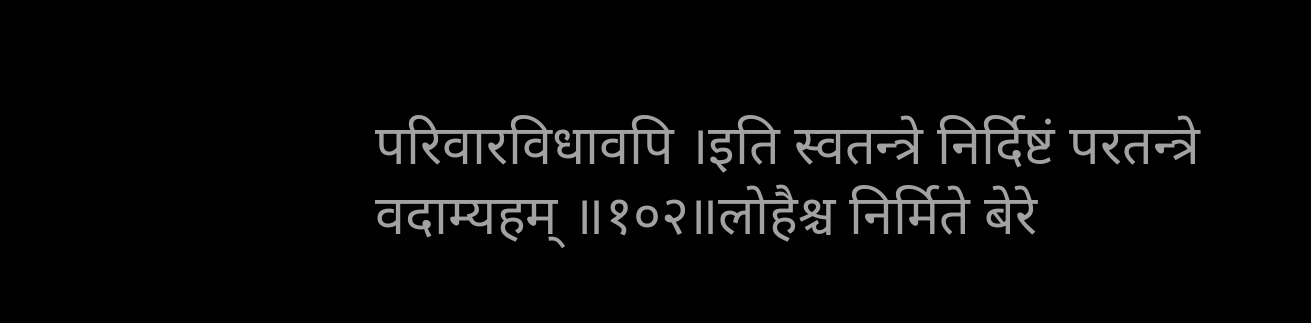परिवारविधावपि ।इति स्वतन्त्रे निर्दिष्टं परतन्त्रे वदाम्यहम् ॥१०२॥लोहैश्च निर्मिते बेरे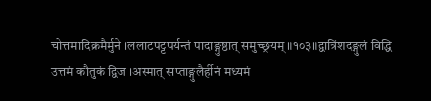चोत्तमादिक्रमैर्मुने ।ललाटपट्टपर्यन्तं पादाङ्गुष्ठात् समुच्छ्रयम् ॥१०३॥द्वात्रिंशदङ्गुलं विद्धि उत्तमं कौतुकं द्विज ।अस्मात् सप्ताङ्गुलैर्हीनं मध्यमं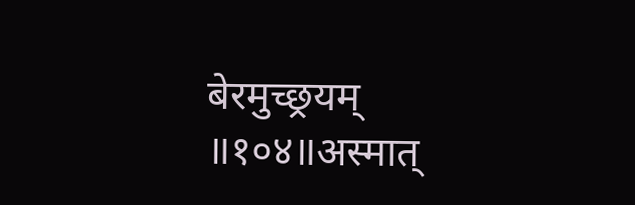बेरमुच्छ्रयम् ॥१०४॥अस्मात्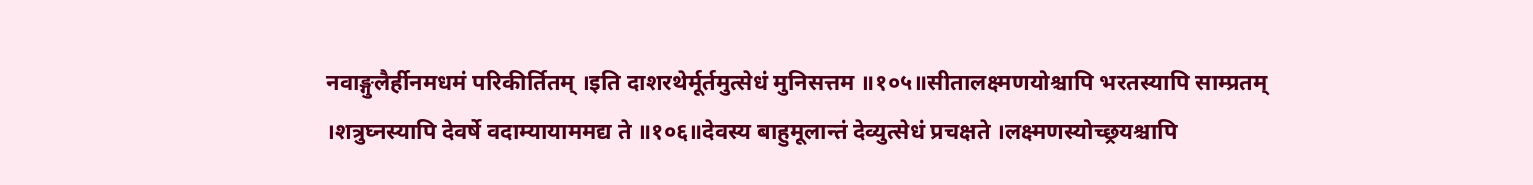नवाङ्गुलैर्हीनमधमं परिकीर्तितम् ।इति दाशरथेर्मूर्तमुत्सेधं मुनिसत्तम ॥१०५॥सीतालक्ष्मणयोश्चापि भरतस्यापि साम्प्रतम् ।शत्रुघ्नस्यापि देवर्षे वदाम्यायाममद्य ते ॥१०६॥देवस्य बाहुमूलान्तं देव्युत्सेधं प्रचक्षते ।लक्ष्मणस्योच्छ्रयश्चापि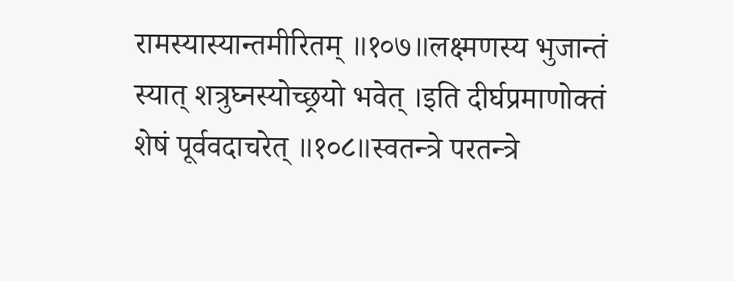रामस्यास्यान्तमीरितम् ॥१०७॥लक्ष्मणस्य भुजान्तं स्यात् शत्रुघ्नस्योच्छ्रयो भवेत् ।इति दीर्घप्रमाणोक्तं शेषं पूर्ववदाचरेत् ॥१०८॥स्वतन्त्रे परतन्त्रे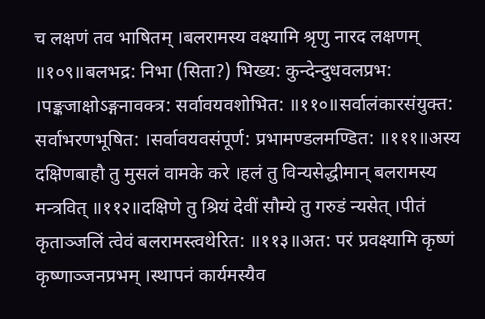च लक्षणं तव भाषितम् ।बलरामस्य वक्ष्यामि श्रृणु नारद लक्षणम् ॥१०९॥बलभद्र: निभा (सिता?) भिख्य: कुन्देन्दुधवलप्रभ: ।पङ्कजाक्षोऽङ्गनावक्त्र: सर्वावयवशोभित: ॥११०॥सर्वालंकारसंयुक्त: सर्वाभरणभूषित: ।सर्वावयवसंपूर्ण: प्रभामण्डलमण्डित: ॥१११॥अस्य दक्षिणबाहौ तु मुसलं वामके करे ।हलं तु विन्यसेद्धीमान् बलरामस्य मन्त्रवित् ॥११२॥दक्षिणे तु श्रियं देवीं सौम्ये तु गरुडं न्यसेत् ।पीतं कृताञ्जलिं त्वेवं बलरामस्त्वथेरित: ॥११३॥अत: परं प्रवक्ष्यामि कृष्णं कृष्णाञ्जनप्रभम् ।स्थापनं कार्यमस्यैव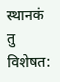स्थानकं तु विशेषत: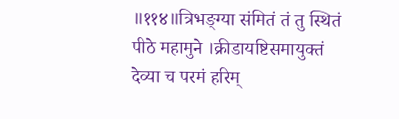॥११४॥त्रिभङ्ग्या संमितं तं तु स्थितं पीठे महामुने ।क्रीडायष्टिसमायुक्तं देव्या च परमं हरिम्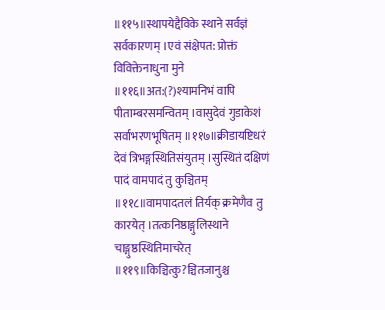॥११५॥स्थापयेद्दैविके स्थाने सर्वज्ञं सर्वकारणम् ।एवं संक्षेपत: प्रोक्तं विविक्तेनाधुना मुने ॥११६॥अत:(?)श्यामनिभं वापि पीताम्बरसमन्वितम् ।वासुदेवं गुडाकेशं सर्वाभरणभूषितम् ॥११७॥क्रीडायष्टिधरं देवं त्रिभङ्गस्थितिसंयुतम् ।सुस्थितं दक्षिणं पादं वामपादं तु कुञ्चितम् ॥११८॥वामपादतलं तिर्यक् क्रमेणैव तु कारयेत् ।तत्कनिष्ठाङ्गुलिस्थाने चाङ्गुष्ठस्थितिमाचरेत् ॥११९॥किञ्चित्कु?ञ्चितजानुश्च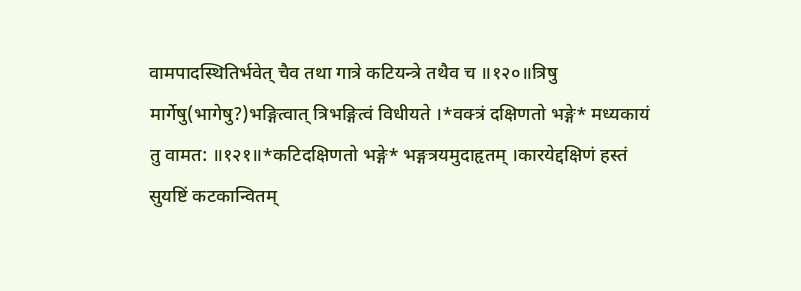वामपादस्थितिर्भवेत् चैव तथा गात्रे कटियन्त्रे तथैव च ॥१२०॥त्रिषु मार्गेषु(भागेषु?)भङ्गित्वात् त्रिभङ्गित्वं विधीयते ।*वक्त्रं दक्षिणतो भङ्गे* मध्यकायं तु वामत: ॥१२१॥*कटिदक्षिणतो भङ्गे* भङ्गत्रयमुदाहृतम् ।कारयेद्दक्षिणं हस्तं सुयष्टिं कटकान्वितम्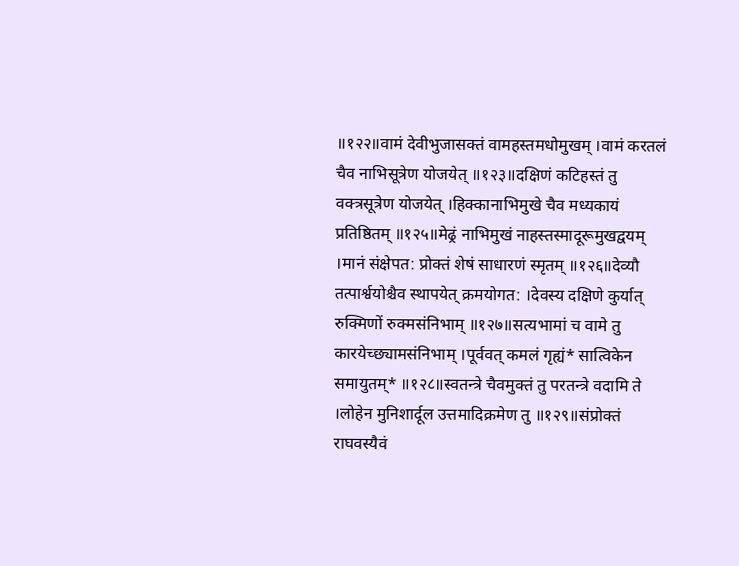॥१२२॥वामं देवीभुजासक्तं वामहस्तमधोमुखम् ।वामं करतलं चैव नाभिसूत्रेण योजयेत् ॥१२३॥दक्षिणं कटिहस्तं तु वक्त्रसूत्रेण योजयेत् ।हिक्कानाभिमुखे चैव मध्यकायं प्रतिष्ठितम् ॥१२५॥मेढ्रं नाभिमुखं नाहस्तस्मादूरूमुखद्वयम् ।मानं संक्षेपत: प्रोक्तं शेषं साधारणं स्मृतम् ॥१२६॥देव्यौ तत्पार्श्वयोश्चैव स्थापयेत् क्रमयोगत: ।देवस्य दक्षिणे कुर्यात् रुक्मिणों रुक्मसंनिभाम् ॥१२७॥सत्यभामां च वामे तु कारयेच्छ्यामसंनिभाम् ।पूर्ववत् कमलं गृह्यं* सात्विकेन समायुतम्* ॥१२८॥स्वतन्त्रे चैवमुक्तं तु परतन्त्रे वदामि ते ।लोहेन मुनिशार्दूल उत्तमादिक्रमेण तु ॥१२९॥संप्रोक्तं राघवस्यैवं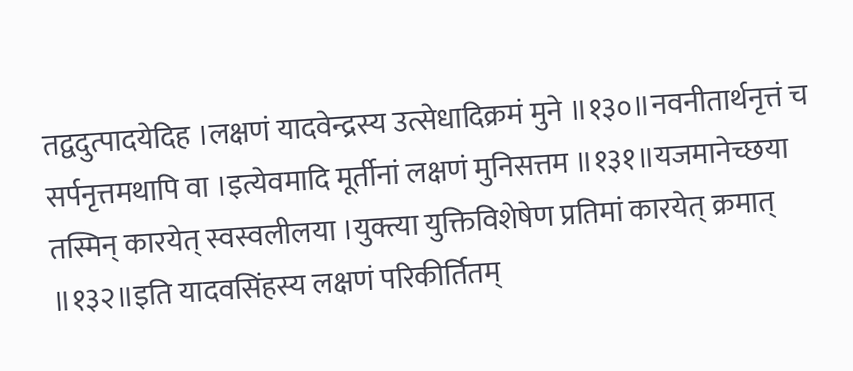तद्वदुत्पादयेदिह ।लक्षणं यादवेन्द्रस्य उत्सेधादिक्रमं मुने ॥१३०॥नवनीतार्थनृत्तं च सर्पनृत्तमथापि वा ।इत्येवमादि मूर्तीनां लक्षणं मुनिसत्तम ॥१३१॥यजमानेच्छया तस्मिन् कारयेत् स्वस्वलीलया ।युक्त्या युक्तिविशेषेण प्रतिमां कारयेत् क्रमात् ॥१३२॥इति यादवसिंहस्य लक्षणं परिकीर्तितम्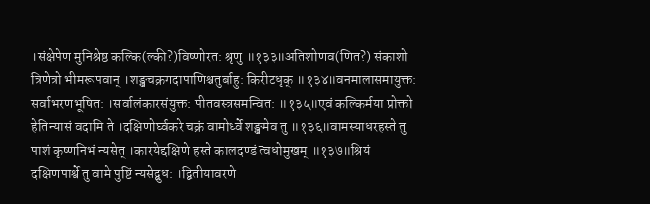।संक्षेपेण मुनिश्रेष्ठ कल्कि(ल्की?)विष्णोरत: श्रृणु ॥१३३॥अतिशोणव(णित?) संकाशो त्रिणेत्रो भीमरूपवान् ।शङ्खचक्रगदापाणिश्चतुर्बाहु: किरीटधृक् ॥१३४॥वनमालासमायुक्त: सर्वाभरणभूषित: ।सर्वालंकारसंयुक्त: पीतवस्त्रसमन्वित: ॥१३५॥एवं कल्किर्मया प्रोक्तो हेतिन्यासं वदामि ते ।दक्षिणोर्घ्वकरे चक्रं वामोर्ध्वे शङ्खमेव तु ॥१३६॥वामस्याधरहस्ते तु पाशं कृष्णनिभं न्यसेत् ।कारयेद्दक्षिणे हस्ते कालदण्डं त्वधोमुखम् ॥१३७॥श्रियं दक्षिणपार्श्वे तु वामे पुष्टिं न्यसेद्बुध: ।द्बितीयावरणे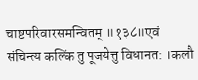चाष्टपरिवारसमन्वितम् ॥१३८॥एवं संचिन्त्य कल्किं तु पूजयेत्तु विधानत: ।कलौ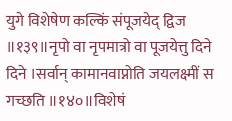युगे विशेषेण कल्किं संपूजयेद् द्विज ॥१३९॥नृपो वा नृपमात्रो वा पूजयेत्तु दिने दिने ।सर्वान् कामानवाप्नोति जयलक्ष्मीं स गच्छति ॥१४०॥विशेषं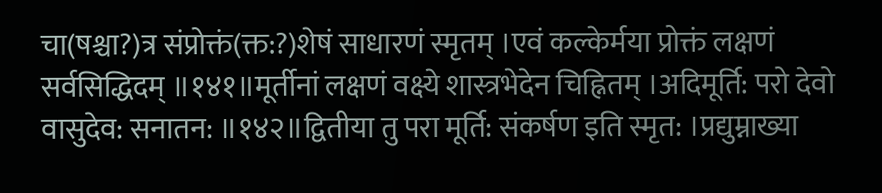चा(षश्चा?)त्र संप्रोक्तं(क्त:?)शेषं साधारणं स्मृतम् ।एवं कल्केर्मया प्रोक्तं लक्षणं सर्वसिद्धिदम् ॥१४१॥मूर्तीनां लक्षणं वक्ष्ये शास्त्रभेदेन चिह्नितम् ।अदिमूर्ति: परो देवो वासुदेव: सनातन: ॥१४२॥द्वितीया तु परा मूर्ति: संकर्षण इति स्मृत: ।प्रद्युम्नाख्या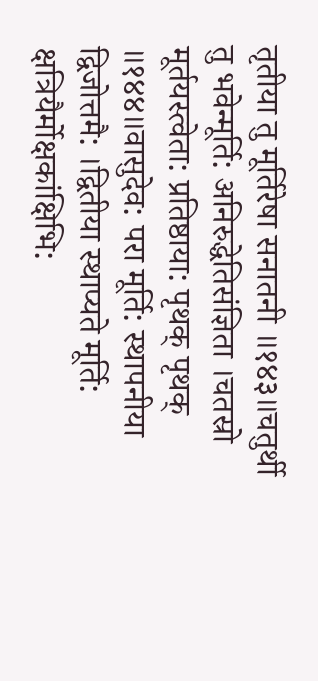तृतीया तु मूर्तिरेषा सनातनी ॥१४३॥चतुर्थी तु भवेन्मूर्ति: अनिरुद्धेतिसंज्ञिता ।चतस्रो मूर्तयस्त्वेता: प्रतिष्ठाया: पृथक् पृथक् ॥१४४॥वासुदेव: परा मूर्ति: स्थापनीया द्विजोत्तमै: ।द्वितीया स्थाप्यते मूर्ति: क्षत्रियैर्मोक्षकांक्षिभि: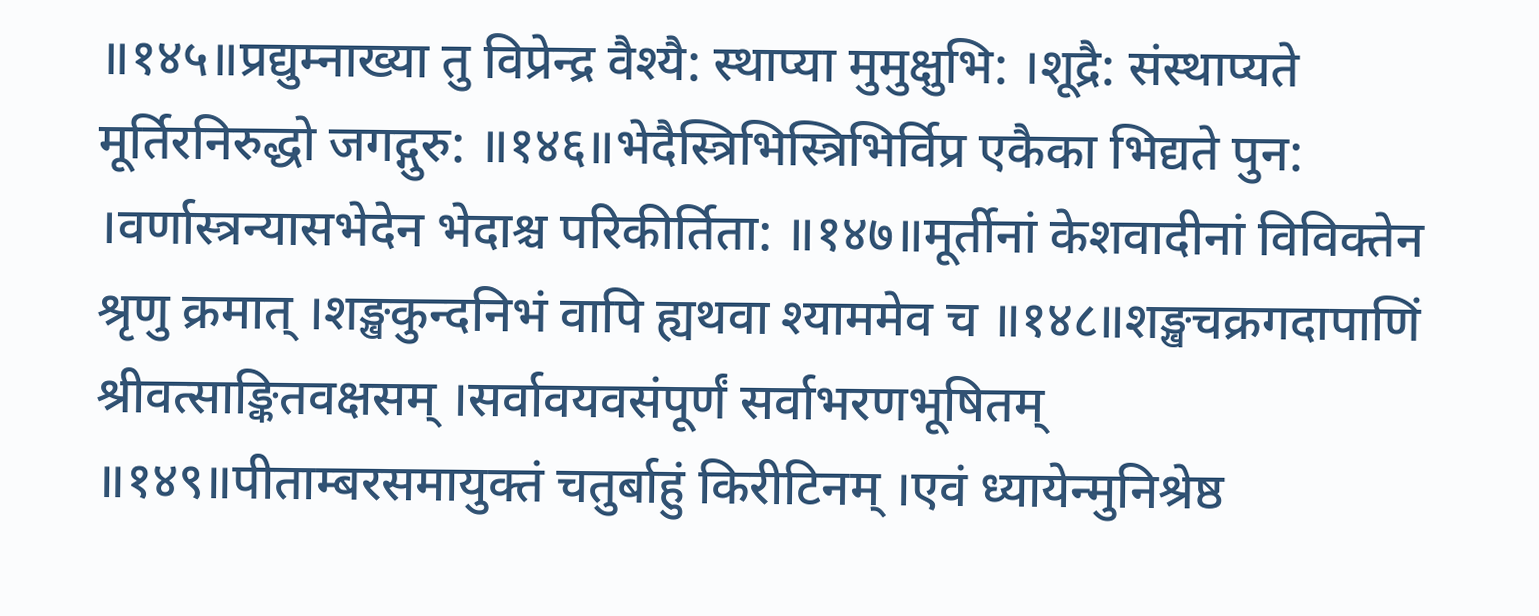॥१४५॥प्रद्युम्नाख्या तु विप्रेन्द्र वैश्यै: स्थाप्या मुमुक्षुभि: ।शूद्रै: संस्थाप्यते मूर्तिरनिरुद्धो जगद्गुरु: ॥१४६॥भेदैस्त्रिभिस्त्रिभिर्विप्र एकैका भिद्यते पुन: ।वर्णास्त्रन्यासभेदेन भेदाश्च परिकीर्तिता: ॥१४७॥मूर्तीनां केशवादीनां विविक्तेन श्रृणु क्रमात् ।शङ्खकुन्दनिभं वापि ह्यथवा श्याममेव च ॥१४८॥शङ्खचक्रगदापाणिं श्रीवत्साङ्कितवक्षसम् ।सर्वावयवसंपूर्णं सर्वाभरणभूषितम् ॥१४९॥पीताम्बरसमायुक्तं चतुर्बाहुं किरीटिनम् ।एवं ध्यायेन्मुनिश्रेष्ठ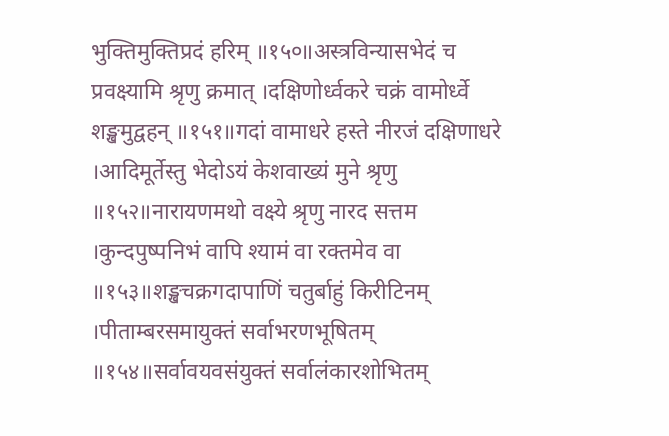भुक्तिमुक्तिप्रदं हरिम् ॥१५०॥अस्त्रविन्यासभेदं च प्रवक्ष्यामि श्रृणु क्रमात् ।दक्षिणोर्ध्वकरे चक्रं वामोर्ध्वे शङ्खमुद्वहन् ॥१५१॥गदां वामाधरे हस्ते नीरजं दक्षिणाधरे ।आदिमूर्तेस्तु भेदोऽयं केशवाख्यं मुने श्रृणु ॥१५२॥नारायणमथो वक्ष्ये श्रृणु नारद सत्तम ।कुन्दपुष्पनिभं वापि श्यामं वा रक्तमेव वा ॥१५३॥शङ्खचक्रगदापाणिं चतुर्बाहुं किरीटिनम् ।पीताम्बरसमायुक्तं सर्वाभरणभूषितम् ॥१५४॥सर्वावयवसंयुक्तं सर्वालंकारशोभितम्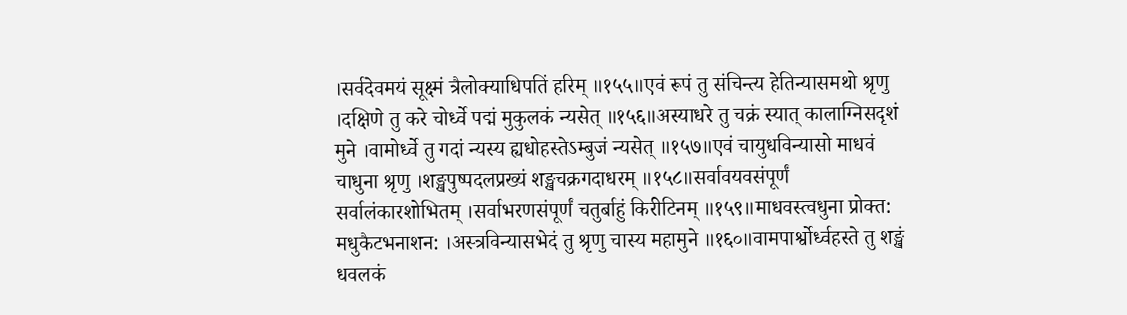।सर्वदेवमयं सूक्ष्मं त्रैलोक्याधिपतिं हरिम् ॥१५५॥एवं रूपं तु संचिन्त्य हेतिन्यासमथो श्रृणु ।दक्षिणे तु करे चोर्ध्वे पद्मं मुकुलकं न्यसेत् ॥१५६॥अस्याधरे तु चक्रं स्यात् कालाग्निसदृशं मुने ।वामोर्ध्वे तु गदां न्यस्य ह्यधोहस्तेऽम्बुजं न्यसेत् ॥१५७॥एवं चायुधविन्यासो माधवं चाधुना श्रृणु ।शङ्खपुष्पदलप्रख्यं शङ्खचक्रगदाधरम् ॥१५८॥सर्वावयवसंपूर्णं सर्वालंकारशोभितम् ।सर्वाभरणसंपूर्णं चतुर्बाहुं किरीटिनम् ॥१५९॥माधवस्त्वधुना प्रोक्त: मधुकैटभनाशन: ।अस्त्रविन्यासभेदं तु श्रृणु चास्य महामुने ॥१६०॥वामपार्श्वोर्ध्वहस्ते तु शङ्खं धवलकं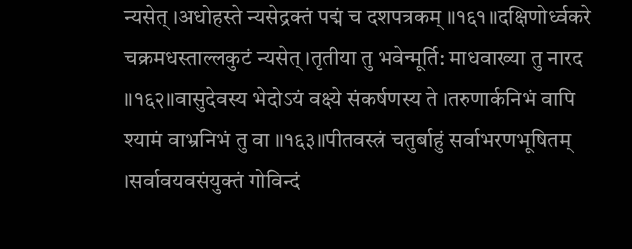न्यसेत् ।अधोहस्ते न्यसेद्रक्तं पद्मं च दशपत्रकम् ॥१६१॥दक्षिणोर्ध्वकरे चक्रमधस्ताल्लकुटं न्यसेत् ।तृतीया तु भवेन्मूर्ति: माधवाख्या तु नारद ॥१६२॥वासुदेवस्य भेदोऽयं वक्ष्ये संकर्षणस्य ते ।तरुणार्कनिभं वापि श्यामं वाभ्रनिभं तु वा ॥१६३॥पीतवस्त्रं चतुर्बाहुं सर्वाभरणभूषितम् ।सर्वावयवसंयुक्तं गोविन्दं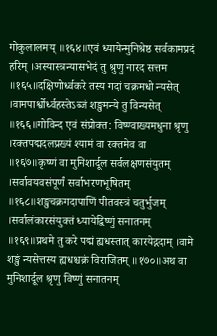गोकुलालमय् ॥१६४॥एवं ध्यायेन्मुनिश्रेष्ठ सर्वकामप्रदं हरिम् ।अस्यास्त्रन्यासभेदं तु श्रुणु नारद सत्तम ॥१६५॥दक्षिणोर्ध्वकरे तस्य गदां चक्रमधो न्यसेत् ।वामपार्श्वोर्ध्वहस्तेऽब्जं शङ्खमन्ये तु विन्यसेत् ॥१६६॥गोविन्द एवं संप्रोक्त: विष्ण्वाख्यमधुना श्रृणु ।रक्तपद्मदलप्रख्यं श्यामं वा रक्तमेव वा ॥१६७॥कृष्णं वा मुनिशार्दूल सर्वलक्षणसंयुतम् ।सर्वावयवसंपूर्णं सर्वाभरणभूषितम् ॥१६८॥शङ्खचक्रगदापाणिं पीतवस्त्रं चतुर्भुजम् ।सर्वालंकारसंयुक्तं ध्यायेद्विष्णुं सनातनम् ॥१६९॥प्रथमे तु करे पद्मं ह्यधस्तात् कारयेद्गदाम् ।वामे शङ्खं न्यसेत्तस्य ह्यधश्चक्रं विराजितम् ॥१७०॥अथ वा मुनिशार्दूल श्रृणु विष्णुं सनातनम्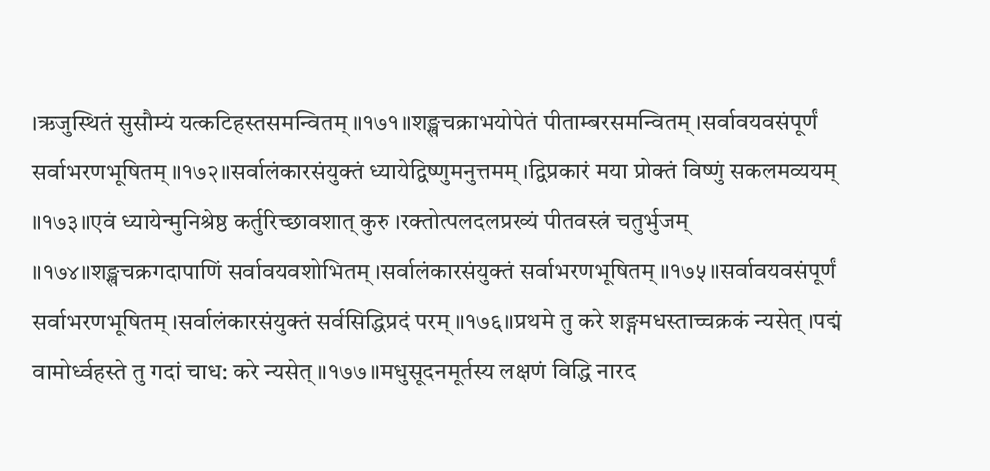।ऋजुस्थितं सुसौम्यं यत्कटिहस्तसमन्वितम् ॥१७१॥शङ्खचक्राभयोपेतं पीताम्बरसमन्वितम् ।सर्वावयवसंपूर्णं सर्वाभरणभूषितम् ॥१७२॥सर्वालंकारसंयुक्तं ध्यायेद्विष्णुमनुत्तमम् ।द्विप्रकारं मया प्रोक्तं विष्णुं सकलमव्ययम् ॥१७३॥एवं ध्यायेन्मुनिश्रेष्ठ कर्तुरिच्छावशात् कुरु ।रक्तोत्पलदलप्रख्यं पीतवस्त्रं चतुर्भुजम् ॥१७४॥शङ्खचक्रगदापाणिं सर्वावयवशोभितम् ।सर्वालंकारसंयुक्तं सर्वाभरणभूषितम् ॥१७५॥सर्वावयवसंपूर्णं सर्वाभरणभूषितम् ।सर्वालंकारसंयुक्तं सर्वसिद्धिप्रदं परम् ॥१७६॥प्रथमे तु करे शङ्गमधस्ताच्चक्रकं न्यसेत् ।पद्मं वामोर्ध्वहस्ते तु गदां चाध: करे न्यसेत् ॥१७७॥मधुसूदनमूर्तस्य लक्षणं विद्धि नारद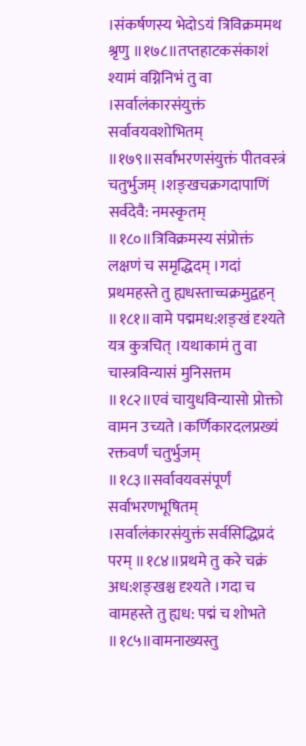।संकर्षणस्य भेदोऽयं त्रिविक्रममथ श्रृणु ॥१७८॥तप्तहाटकसंकाशं श्यामं वग्निनिभं तु वा ।सर्वालंकारसंयुक्तं सर्वावयवशोभितम् ॥१७९॥सर्वाभरणसंयुक्तं पीतवस्त्रं चतुर्भुजम् ।शङ्खचक्रगदापाणिं सर्वदेवै: नमस्कृतम् ॥१८०॥त्रिविक्रमस्य संप्रोक्तं लक्षणं च समृद्धिदम् ।गदां प्रथमहस्ते तु ह्यधस्ताच्चक्रमुद्वहन् ॥१८१॥वामे पद्ममध:शङ्खं दृश्यते यत्र कुत्रचित् ।यथाकामं तु वा चास्त्रविन्यासं मुनिसत्तम ॥१८२॥एवं चायुधविन्यासो प्रोक्तो वामन उच्यते ।कर्णिकारदलप्रख्यं रक्तवर्णं चतुर्भुजम् ॥१८३॥सर्वावयवसंपूर्णं सर्वाभरणभूषितम् ।सर्वालंकारसंयुक्तं सर्वसिद्धिप्रदं परम् ॥१८४॥प्रथमे तु करे चक्रं अध:शङ्खश्च दृश्यते ।गदा च वामहस्ते तु ह्यध: पद्मं च शोभते ॥१८५॥वामनाख्यस्तु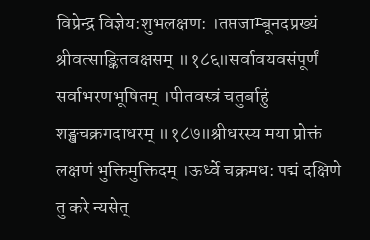विप्रेन्द्र विज्ञेय:शुभलक्षण: ।तप्तजाम्बूनदप्रख्यं श्रीवत्साङ्कितवक्षसम् ॥१८६॥सर्वावयवसंपूर्णं सर्वाभरणभूषितम् ।पीतवस्त्रं चतुर्बाहुं शङ्खचक्रगदाधरम् ॥१८७॥श्रीधरस्य मया प्रोक्तं लक्षणं भुक्तिमुक्तिदम् ।ऊर्ध्वे चक्रमध: पद्मं दक्षिणे तु करे न्यसेत्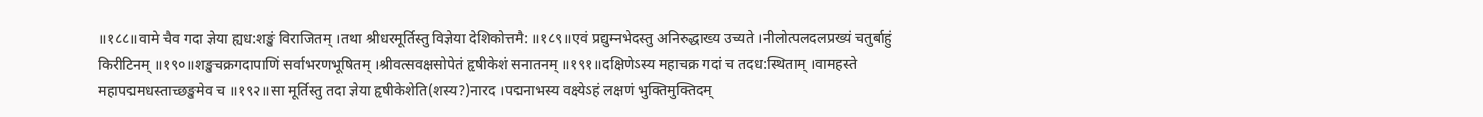॥१८८॥वामे चैव गदा ज्ञेया ह्यध:शङ्खं विराजितम् ।तथा श्रीधरमूर्तिस्तु विज्ञेया देशिकोत्तमै: ॥१८९॥एवं प्रद्युम्नभेदस्तु अनिरुद्धाख्य उच्यते ।नीलोत्पलदलप्रख्यं चतुर्बाहुं किरीटिनम् ॥१९०॥शङ्खचक्रगदापाणिं सर्वाभरणभूषितम् ।श्रीवत्सवक्षसोपेतं हृषीकेशं सनातनम् ॥१९१॥दक्षिणेऽस्य महाचक्र गदां च तदध:स्थिताम् ।वामहस्ते महापद्ममधस्ताच्छङ्खमेव च ॥१९२॥सा मूर्तिस्तु तदा ज्ञेया हृषीकेशेति(शस्य?)नारद ।पद्मनाभस्य वक्ष्येऽहं लक्षणं भुक्तिमुक्तिदम्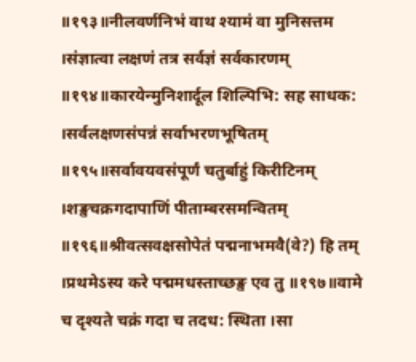॥१९३॥नीलवर्णनिभं वाथ श्यामं वा मुनिसत्तम ।संज्ञात्वा लक्षणं तत्र सर्वज्ञं सर्वकारणम् ॥१९४॥कारयेन्मुनिशार्दूल शिल्पिभि: सह साधक: ।सर्वलक्षणसंपन्नं सर्वाभरणभूषितम् ॥१९५॥सर्वावयवसंपूर्णं चतुर्बाहुं किरीटिनम् ।शङ्खचक्रगदापाणिं पीताम्बरसमन्वितम् ॥१९६॥श्रीवत्सवक्षसोपेतं पद्मनाभमवै(वे?) हि तम् ।प्रथमेऽस्य करे पद्ममधस्ताच्छङ्ख एव तु ॥१९७॥वामे च दृश्यते चक्रं गदा च तदध: स्थिता ।सा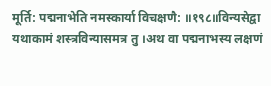मूर्ति: पद्मनाभेति नमस्कार्या विचक्षणै: ॥१९८॥विन्यसेद्वा यथाकामं शस्त्रविन्यासमत्र तु ।अथ वा पद्मनाभस्य लक्षणं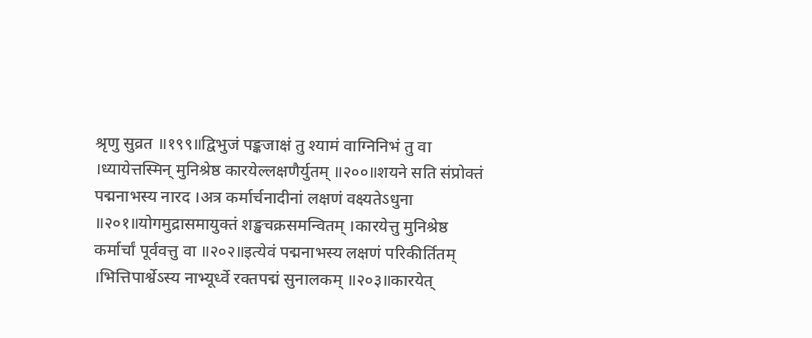श्रृणु सुव्रत ॥१९९॥द्विभुजं पङ्कजाक्षं तु श्यामं वाग्निनिभं तु वा ।ध्यायेत्तस्मिन् मुनिश्रेष्ठ कारयेल्लक्षणैर्युतम् ॥२००॥शयने सति संप्रोक्तं पद्मनाभस्य नारद ।अत्र कर्मार्चनादीनां लक्षणं वक्ष्यतेऽधुना ॥२०१॥योगमुद्रासमायुक्तं शङ्खचक्रसमन्वितम् ।कारयेत्तु मुनिश्रेष्ठ कर्मार्चां पूर्ववत्तु वा ॥२०२॥इत्येवं पद्मनाभस्य लक्षणं परिकीर्तितम् ।भित्तिपार्श्वेऽस्य नाभ्यूर्ध्वे रक्तपद्मं सुनालकम् ॥२०३॥कारयेत्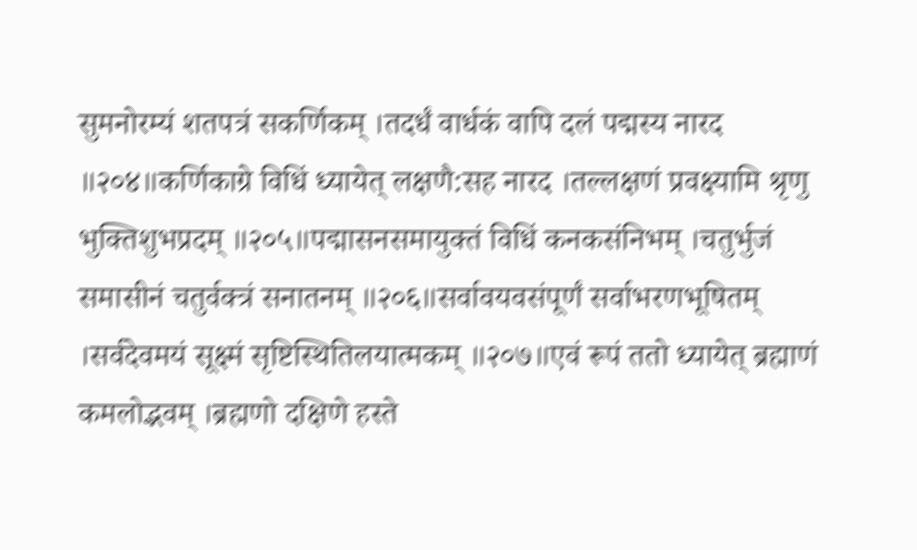सुमनोरम्यं शतपत्रं सकर्णिकम् ।तदर्धं वार्धकं वापि दलं पद्मस्य नारद ॥२०४॥कर्णिकाग्रे विधिं ध्यायेत् लक्षणै:सह नारद ।तल्लक्षणं प्रवक्ष्यामि श्रृणु भुक्तिशुभप्रदम् ॥२०५॥पद्मासनसमायुक्तं विधिं कनकसंनिभम् ।चतुर्भुजं समासीनं चतुर्वक्त्रं सनातनम् ॥२०६॥सर्वावयवसंपूर्णं सर्वाभरणभूषितम् ।सर्वदेवमयं सूक्ष्मं सृष्टिस्थितिलयात्मकम् ॥२०७॥एवं रूपं ततो ध्यायेत् ब्रह्माणं कमलोद्भवम् ।ब्रह्मणो दक्षिणे हस्ते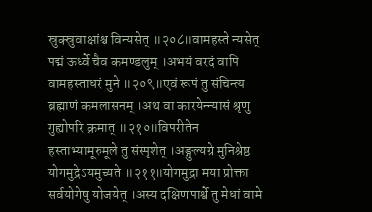स्रुक्स्रुवाक्षांश्च विन्यसेत् ॥२०८॥वामहस्ते न्यसेत् पद्मं ऊर्ध्वे चैव कमण्डलुम् ।अभयं वरदं वापि वामहस्ताधरं मुने ॥२०९॥एवं रूपं तु संचिन्त्य ब्रह्माणं कमलासनम् ।अथ वा कारयेन्न्यासं श्रृणु गुह्योपरि क्रमात् ॥२१०॥विपरीतेन हस्ताभ्यामूरुमूले तु संस्पृशेत् ।अङ्गुल्यग्रे मुनिश्रेष्ठ योगमुद्रेऽयमुच्यते ॥२११॥योगमुद्रा मया प्रोक्ता सर्वयोगेषु योजयेत् ।अस्य दक्षिणपार्श्वे तु मेधां वामे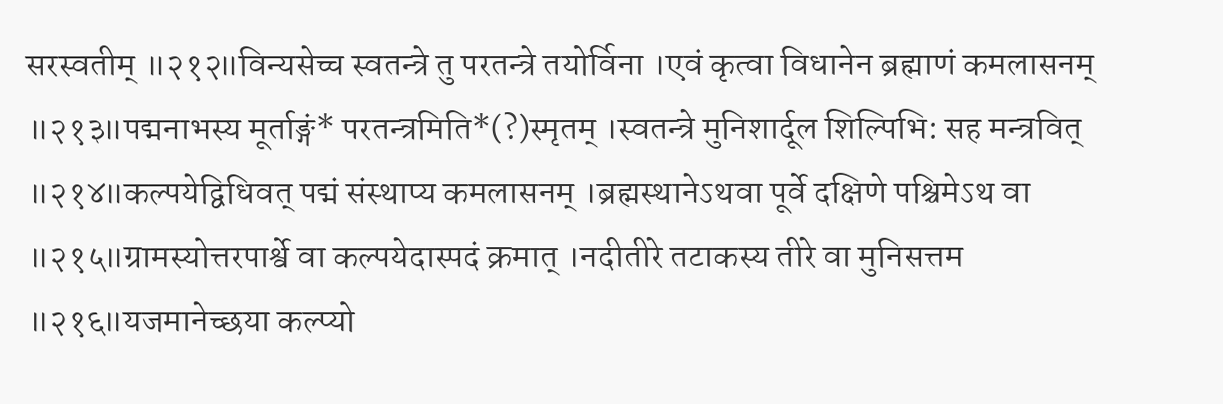सरस्वतीम् ॥२१२॥विन्यसेच्च स्वतन्त्रे तु परतन्त्रे तयोर्विना ।एवं कृत्वा विधानेन ब्रह्माणं कमलासनम् ॥२१३॥पद्मनाभस्य मूर्ताङ्गं* परतन्त्रमिति*(?)स्मृतम् ।स्वतन्त्रे मुनिशार्दूल शिल्पिभि: सह मन्त्रवित् ॥२१४॥कल्पयेद्विधिवत् पद्मं संस्थाप्य कमलासनम् ।ब्रह्मस्थानेऽथवा पूर्वे दक्षिणे पश्चिमेऽथ वा ॥२१५॥ग्रामस्योत्तरपार्श्वे वा कल्पयेदास्पदं क्रमात् ।नदीतीरे तटाकस्य तीरे वा मुनिसत्तम ॥२१६॥यजमानेच्छया कल्प्यो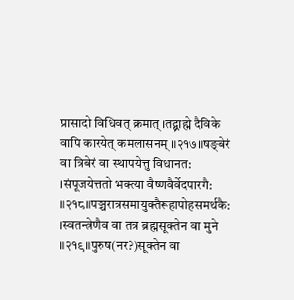प्रासादो विधिवत् क्रमात् ।तद्ब्राह्मे दैविके वापि कारयेत् कमलासनम् ॥२१७॥षङ्बेरं वा त्रिबेरं वा स्थापयेत्तु विधानत: ।संपूजयेत्ततो भक्त्या वैष्णवैर्वेदपारगै: ॥२१८॥पञ्चरात्रसमायुक्तैरूहापोहसमर्थकै: ।स्वतन्त्रेणैव वा तत्र ब्रह्मसूक्तेन वा मुने ॥२१९॥पुरुष(नर?)सूक्तेन वा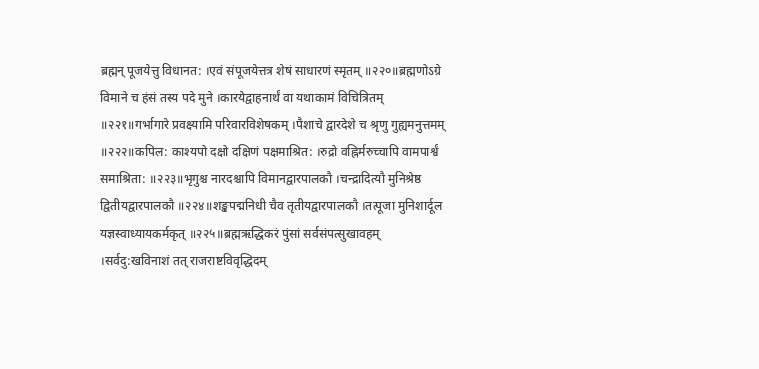ब्रह्मन् पूजयेत्तु विधानत: ।एवं संपूजयेत्तत्र शेषं साधारणं स्मृतम् ॥२२०॥ब्रह्मणोऽग्रे विमाने च हंसं तस्य पदे मुने ।कारयेद्वाहनार्थं वा यथाकामं विचित्रितम् ॥२२१॥गर्भागारे प्रवक्ष्यामि परिवारविशेषकम् ।पैशाचे द्वारदेशे च श्रृणु गुह्यमनुत्तमम् ॥२२२॥कपिल: काश्यपो दक्षो दक्षिणं पक्षमाश्रित: ।रुद्रो वह्निर्मरुच्चापि वामपार्श्वं समाश्रिता: ॥२२३॥भृगुश्च नारदश्चापि विमानद्वारपालकौ ।चन्द्रादित्यौ मुनिश्रेष्ठ द्वितीयद्वारपालकौ ॥२२४॥शङ्खपद्मनिधी चैव तृतीयद्वारपालकौ ।तत्पूजा मुनिशार्दूल यज्ञस्वाध्यायकर्मकृत् ॥२२५॥ब्रह्मऋद्धिकरं पुंसां सर्वसंपत्सुखावहम् ।सर्वदु:खविनाशं तत् राजराष्टविवृद्धिदम्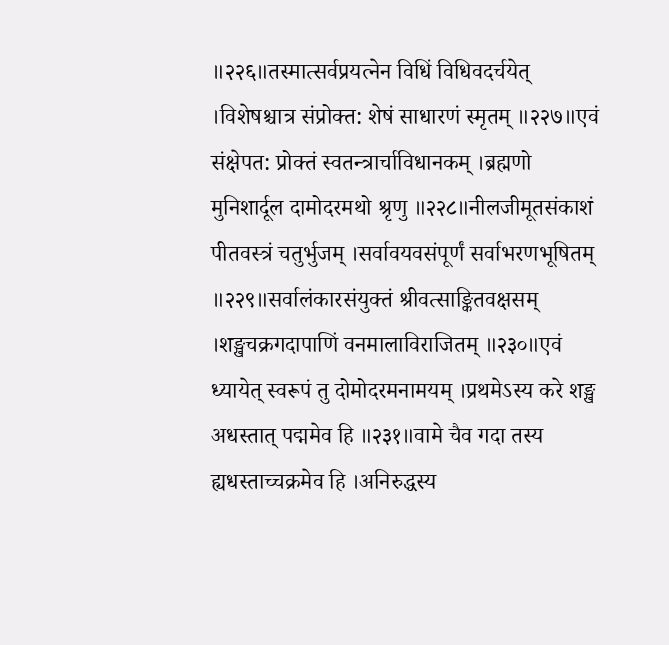॥२२६॥तस्मात्सर्वप्रयत्नेन विधिं विधिवदर्चयेत् ।विशेषश्चात्र संप्रोक्त: शेषं साधारणं स्मृतम् ॥२२७॥एवं संक्षेपत: प्रोक्तं स्वतन्त्रार्चाविधानकम् ।ब्रह्मणो मुनिशार्दूल दामोदरमथो श्रृणु ॥२२८॥नीलजीमूतसंकाशं पीतवस्त्रं चतुर्भुजम् ।सर्वावयवसंपूर्णं सर्वाभरणभूषितम् ॥२२९॥सर्वालंकारसंयुक्तं श्रीवत्साङ्कितवक्षसम् ।शङ्खचक्रगदापाणिं वनमालाविराजितम् ॥२३०॥एवं ध्यायेत् स्वरूपं तु दोमोदरमनामयम् ।प्रथमेऽस्य करे शङ्ख अधस्तात् पद्ममेव हि ॥२३१॥वामे चैव गदा तस्य ह्यधस्ताच्चक्रमेव हि ।अनिरुद्धस्य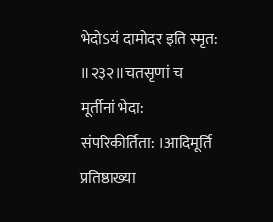भेदोऽयं दामोदर इति स्मृत: ॥२३२॥चतसृणां च मूर्तीनां भेदा: संपरिकीर्तिता: ।आदिमूर्ति प्रतिष्ठाख्या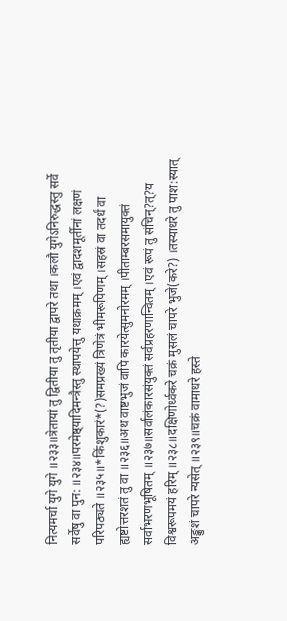नित्यमर्चा युगे युगे ॥२३३॥त्रेतायां तु द्वितीया तु तृतीया द्वापरे तथा ।कलौ युगेऽनिरुद्धस्तु सर्वे सर्वेषु वा पुन: ॥२३४॥परमेष्ठ्यादिमन्त्रैस्तु स्थापयेत्तु यथाक्रमम् ।एवं द्वादशमूर्तीनां लक्षणं परिपठ्यते ॥२३५॥*किंशुकारं*(?)समप्रख्यं त्रिणेत्रं भीमरूपिणम् ।सहस्रं वा तदर्धं वा ह्यष्टोत्तरशतं तु वा ॥२३६॥अथ वाष्टभुजं वापि कारयेत्सुमनोरमम् ।पीताम्बरसमायुक्तं सर्वाभरणभूषितम् ॥२३७॥सर्वालंकारसंयुक्तं सर्वप्रहरणान्वितम् ।एवं रूपं तु संचिन्?त्?य विश्वरूपमयं हरिम् ॥२३८॥दक्षिणोर्ध्वकरे चक्रं मुसलं चापरे भुजे(करे?) ।तस्याधरे तु पाश:स्यात् अङ्कुशं चापरे न्यसेत् ॥२३९॥चक्रं वामाधरे हस्ते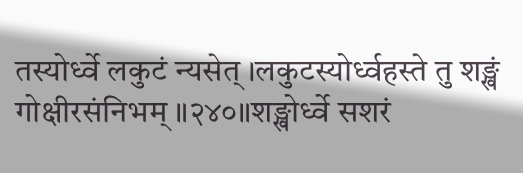तस्योर्ध्वे लकुटं न्यसेत् ।लकुटस्योर्ध्वहस्ते तु शङ्खं गोक्षीरसंनिभम् ॥२४०॥शङ्खोर्ध्वे सशरं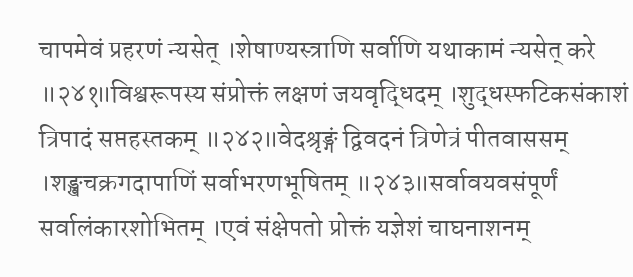चापमेवं प्रहरणं न्यसेत् ।शेषाण्यस्त्राणि सर्वाणि यथाकामं न्यसेत् करे ॥२४१॥विश्वरूपस्य संप्रोक्तं लक्षणं जयवृद्धिदम् ।शुद्धस्फटिकसंकाशं त्रिपादं सप्तहस्तकम् ॥२४२॥वेदश्रृङ्गं द्विवदनं त्रिणेत्रं पीतवाससम् ।शङ्खचक्रगदापाणिं सर्वाभरणभूषितम् ॥२४३॥सर्वावयवसंपूर्णं सर्वालंकारशोभितम् ।एवं संक्षेपतो प्रोक्तं यज्ञेशं चाघनाशनम्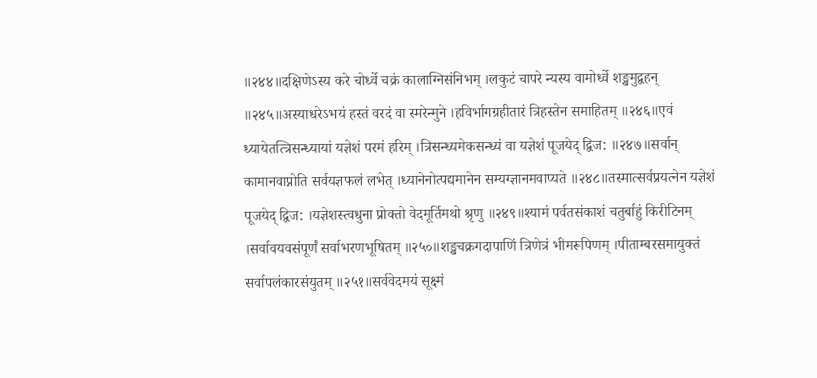॥२४४॥दक्षिणेऽस्य करे चोर्ध्वे चक्रं कालाग्निसंनिभम् ।लकुटं चापरे न्यस्य वामोर्ध्वे शङ्खमुद्वहन् ॥२४५॥अस्याधरेऽभयं हस्तं वरदं वा स्मरेन्मुने ।हविर्भागग्रहीतारं त्रिहस्तेन समाहितम् ॥२४६॥एवं ध्यायेतत्त्रिसन्ध्यायां यज्ञेशं परमं हरिम् ।त्रिसन्ध्यमेकसन्ध्यं वा यज्ञेशं पूजयेद् द्विज: ॥२४७॥सर्वान् कामानवाप्नोति सर्वयज्ञफलं लभेत् ।ध्यानेनोत्पद्यमानेन सम्यग्ज्ञानमवाप्यते ॥२४८॥तस्मात्सर्वप्रयत्नेन यज्ञेशं पूजयेद् द्विज: ।यज्ञेशस्त्वधुना प्रोक्तो वेदमूर्तिमथो श्रृणु ॥२४९॥श्यामं पर्वतसंकाशं चतुर्बाहुं किरीटिनम् ।सर्वावयवसंपूर्णं सर्वाभरणभूषितम् ॥२५०॥शङ्खचक्रगदापाणिं त्रिणेत्रं भीमरूपिणम् ।पीताम्बरसमायुक्तं सर्वापलंकारसंयुतम् ॥२५१॥सर्ववेदमयं सूक्ष्मं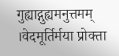गुह्याद्गुह्यमनुत्तमम् ।वेदमूर्तिर्मया प्रोक्ता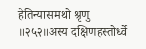हेतिन्यासमथो श्रृणु ॥२५२॥अस्य दक्षिणहस्तोर्ध्वे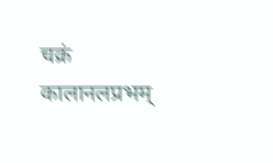चक्रं कालानलप्रभम्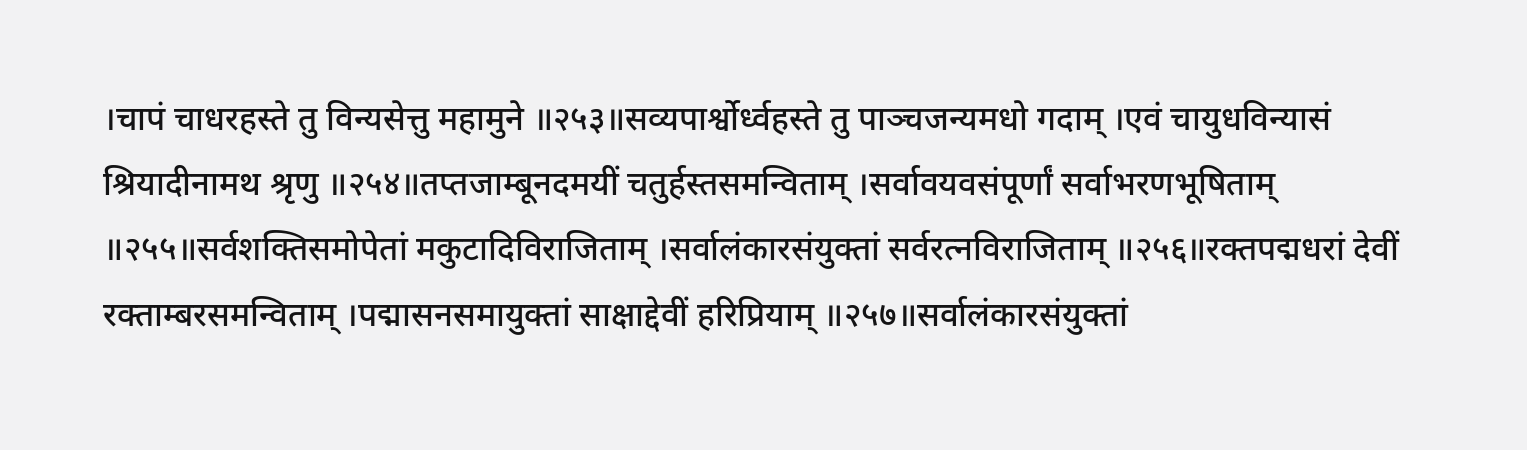।चापं चाधरहस्ते तु विन्यसेत्तु महामुने ॥२५३॥सव्यपार्श्वोर्ध्वहस्ते तु पाञ्चजन्यमधो गदाम् ।एवं चायुधविन्यासं श्रियादीनामथ श्रृणु ॥२५४॥तप्तजाम्बूनदमयीं चतुर्हस्तसमन्विताम् ।सर्वावयवसंपूर्णां सर्वाभरणभूषिताम् ॥२५५॥सर्वशक्तिसमोपेतां मकुटादिविराजिताम् ।सर्वालंकारसंयुक्तां सर्वरत्नविराजिताम् ॥२५६॥रक्तपद्मधरां देवीं रक्ताम्बरसमन्विताम् ।पद्मासनसमायुक्तां साक्षाद्देवीं हरिप्रियाम् ॥२५७॥सर्वालंकारसंयुक्तां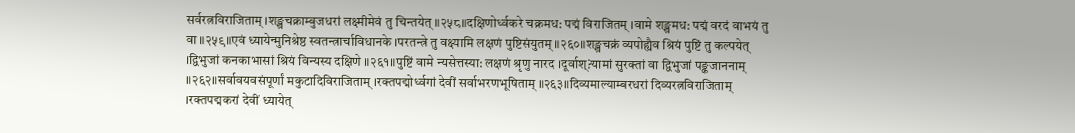सर्वरत्नविराजिताम् ।शङ्खचक्राम्बुजधरां लक्ष्मीमेवं तु चिन्तयेत् ॥२५८॥दक्षिणोर्ध्वकरे चक्रमध: पद्मं विराजितम् ।वामे शङ्खमध: पद्मं वरदं वाभयं तु वा ॥२५९॥एवं ध्यायेन्मुनिश्रेष्ठ स्वतन्त्रार्चाविधानके ।परतन्त्रे तु वक्ष्यामि लक्षणं पुष्टिसंयुतम् ॥२६०॥शङ्खचक्रं व्यपोह्यैव श्रियं पुष्टिं तु कल्पयेत् ।द्विभुजां कनकाभासां श्रियं विन्यस्य दक्षिणे ॥२६१॥पुष्टिं वामे न्यसेत्तस्या: लक्षणं श्रृणु नारद ।दूर्वाश्?यामां सुरक्तां वा द्विभुजां पङ्कजाननाम् ॥२६२॥सर्वावयवसंपूर्णां मकुटादिविराजिताम् ।रक्तपद्मोर्ध्वगां देवीं सर्वाभरणभूषिताम् ॥२६३॥दिव्यमाल्याम्बरधरां दिव्यरत्नविराजिताम् ।रक्तपद्मकरां देवीं ध्यायेत्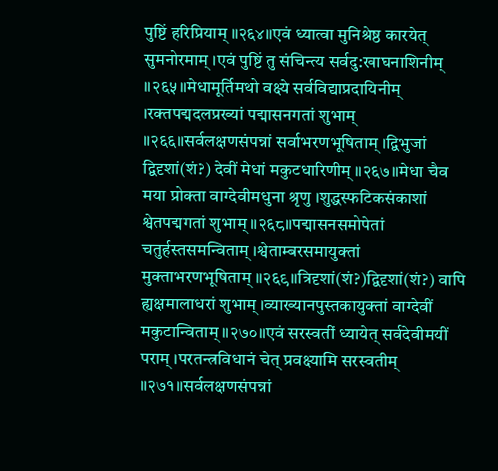पुष्टिं हरिप्रियाम् ॥२६४॥एवं ध्यात्वा मुनिश्रेष्ठ कारयेत् सुमनोरमाम् ।एवं पुष्टिं तु संचिन्त्य सर्वदु:खाघनाशिनीम् ॥२६५॥मेधामूर्तिमथो वक्ष्ये सर्वविद्याप्रदायिनीम् ।रक्तपद्मदलप्रख्यां पद्मासनगतां शुभाम् ॥२६६॥सर्वलक्षणसंपन्नां सर्वाभरणभूषिताम् ।द्विभुजां द्विदृशां(शं?) देवीं मेधां मकुटधारिणीम् ॥२६७॥मेधा चैव मया प्रोक्ता वाग्देवीमधुना श्रृणु ।शुद्धस्फटिकसंकाशां श्वेतपद्मगतां शुभाम् ॥२६८॥पद्मासनसमोपेतां चतुर्हस्तसमन्विताम् ।श्वेताम्बरसमायुक्तां मुक्ताभरणभूषिताम् ॥२६९॥त्रिदृशां(शं?)द्विदृशां(शं?) वापि ह्यक्षमालाधरां शुभाम् ।व्याख्यानपुस्तकायुक्तां वाग्देवीं मकुटान्विताम् ॥२७०॥एवं सरस्वतीं ध्यायेत् सर्वदेवीमयीं पराम् ।परतन्त्रविधानं चेत् प्रवक्ष्यामि सरस्वतीम् ॥२७१॥सर्वलक्षणसंपन्नां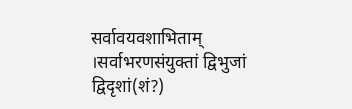सर्वावयवशाभिताम् ।सर्वाभरणसंयुक्तां द्विभुजां द्विदृशां(शं?)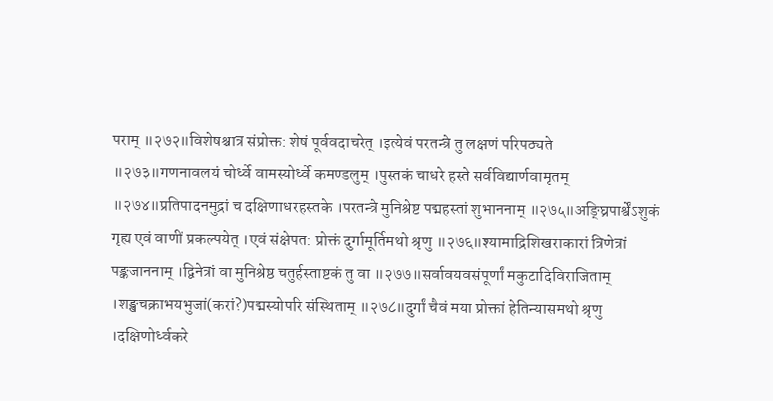पराम् ॥२७२॥विशेषश्चात्र संप्रोक्त: शेषं पूर्ववदाचरेत् ।इत्येवं परतन्त्रे तु लक्षणं परिपठ्यते ॥२७३॥गणनावलयं चोर्ध्वे वामस्योर्ध्वे कमण्डलुम् ।पुस्तकं चाधरे हस्ते सर्वविद्यार्णवामृतम् ॥२७४॥प्रतिपादनमुद्रां च दक्षिणाधरहस्तके ।परतन्त्रे मुनिश्रेष्ट पद्महस्तां शुभाननाम् ॥२७५॥अङ्घ्रिपार्श्वेंऽशुकं गृह्य एवं वाणीं प्रकल्पयेत् ।एवं संक्षेपत: प्रोक्तं दुर्गामूर्तिमथो श्रृणु ॥२७६॥श्यामाद्रिशिखराकारां त्रिणेत्रां पङ्कजाननाम् ।द्विनेत्रां वा मुनिश्रेष्ठ चतुर्हस्ताष्टकं तु वा ॥२७७॥सर्वावयवसंपूर्णां मकुटादिविराजिताम् ।शङ्खचक्राभयभुजां(करां?)पद्मस्योपरि संस्थिताम् ॥२७८॥दुर्गां चैवं मया प्रोक्तां हेतिन्यासमथो श्रृणु ।दक्षिणोर्ध्वकरे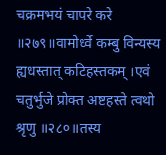चक्रमभयं चापरे करे ॥२७९॥वामोर्ध्वे कम्बु विन्यस्य ह्यधस्तात् कटिहस्तकम् ।एवं चतुर्भुजे प्रोक्त अष्टहस्ते त्वथो श्रृणु ॥२८०॥तस्य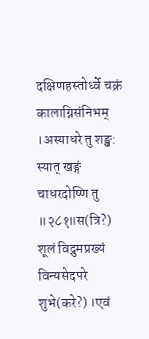दक्षिणहस्तोर्ध्वे चक्रं कालाग्निसंनिभम् ।अस्याधरे तु शङ्ख: स्यात् खङ्गं चाधरदोष्णि तु ॥२८१॥स(त्रि?) शूलं विद्रुमप्रख्यं विन्यसेदपरे शुभे(करे?) ।एवं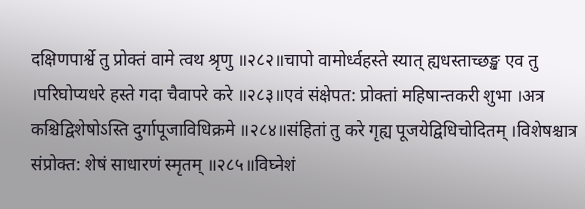दक्षिणपार्श्वे तु प्रोक्तं वामे त्वथ श्रृणु ॥२८२॥चापो वामोर्ध्वहस्ते स्यात् ह्यधस्ताच्छङ्ख एव तु ।परिघोप्यधरे हस्ते गदा चैवापरे करे ॥२८३॥एवं संक्षेपत: प्रोक्तां महिषान्तकरी शुभा ।अत्र कश्चिद्विशेषोऽस्ति दुर्गापूजाविधिक्रमे ॥२८४॥संहितां तु करे गृह्य पूजयेद्विधिचोदितम् ।विशेषश्चात्र संप्रोक्त: शेषं साधारणं स्मृतम् ॥२८५॥विघ्नेशं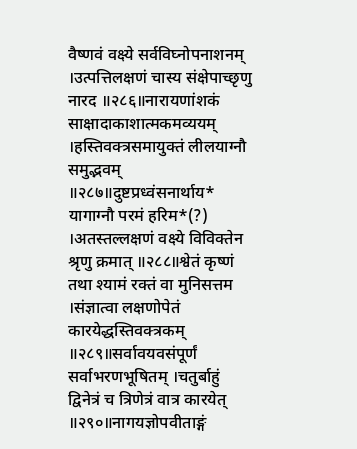वैष्णवं वक्ष्ये सर्वविघ्नोपनाशनम् ।उत्पत्तिलक्षणं चास्य संक्षेपाच्छृणु नारद ॥२८६॥नारायणांशकं साक्षादाकाशात्मकमव्ययम् ।हस्तिवक्त्रसमायुक्तं लीलयाग्नौ समुद्भवम् ॥२८७॥दुष्टप्रध्वंसनार्थाय* यागाग्नौ परमं हरिम*(?) ।अतस्तल्लक्षणं वक्ष्ये विविक्तेन श्रृणु क्रमात् ॥२८८॥श्वेतं कृष्णं तथा श्यामं रक्तं वा मुनिसत्तम ।संज्ञात्वा लक्षणोपेतं कारयेद्धस्तिवक्त्रकम् ॥२८९॥सर्वावयवसंपूर्णं सर्वाभरणभूषितम् ।चतुर्बाहुं द्विनेत्रं च त्रिणेत्रं वात्र कारयेत् ॥२९०॥नागयज्ञोपवीताङ्गं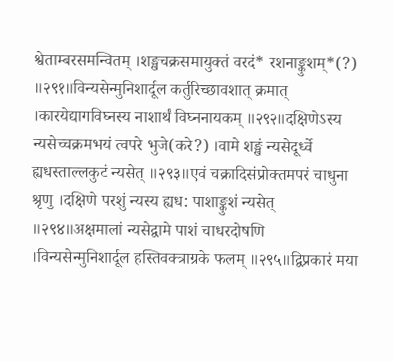श्वेताम्बरसमन्वितम् ।शङ्खचक्रसमायुक्तं वरदं* रशनाङ्कुशम्*(?) ॥२९१॥विन्यसेन्मुनिशार्दूल कर्तुरिच्छावशात् क्रमात् ।कारयेद्यागविघ्नस्य नाशार्थं विघ्ननायकम् ॥२९२॥दक्षिणेऽस्य न्यसेच्चक्रमभयं त्वपरे भुजे(करे?) ।वामे शङ्खं न्यसेदूर्ध्वे ह्यधस्ताल्लकुटं न्यसेत् ॥२९३॥एवं चक्रादिसंप्रोक्तमपरं चाधुना श्रृणु ।दक्षिणे परशुं न्यस्य ह्यध: पाशाङ्कुशं न्यसेत् ॥२९४॥अक्षमालां न्यसेद्वामे पाशं चाधरदोषणि ।विन्यसेन्मुनिशार्दूल हस्तिवक्त्राग्रके फलम् ॥२९५॥द्विप्रकारं मया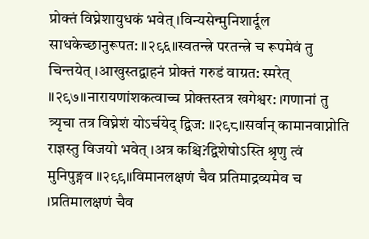प्रोक्तं विघ्नेशायुधकं भवेत् ।विन्यसेन्मुनिशार्दूल साधकेच्छानुरूपत: ॥२९६॥स्वतन्त्रे परतन्त्रे च रूपमेवं तु चिन्तयेत् ।आखुस्तद्वाहनं प्रोक्तं गरुडं वाग्रत: स्मरेत् ॥२९७॥नारायणांशकत्वाच्च प्रोक्तस्तत्र खगेश्वर: ।गणानां तु त्र्यृचा तत्र विघ्नेशं योऽर्चयेद् द्विज: ॥२९८॥सर्वान् कामानवाप्नोति राज्ञस्तु विजयो भवेत् ।अत्र कश्चि?द्विशेषोऽस्ति श्रृणु त्वं मुनिपुङ्गव ॥२९९॥विमानलक्षणं चैव प्रतिमाद्रव्यमेव च ।प्रतिमालक्षणं चैव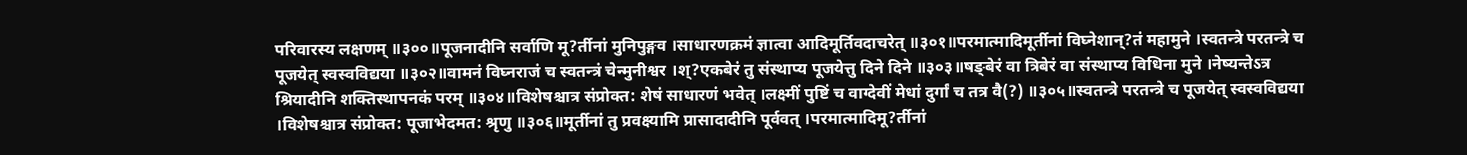परिवारस्य लक्षणम् ॥३००॥पूजनादीनि सर्वाणि मू?र्तीनां मुनिपुङ्गव ।साधारणक्रमं ज्ञात्वा आदिमूर्तिवदाचरेत् ॥३०१॥परमात्मादिमूर्तीनां विघ्नेशान्?तं महामुने ।स्वतन्त्रे परतन्त्रे च पूजयेत् स्वस्वविद्यया ॥३०२॥वामनं विघ्नराजं च स्वतन्त्रं चेन्मुनीश्वर ।श्?एकबेरं तु संस्थाप्य पूजयेत्तु दिने दिने ॥३०३॥षङ्बेरं वा त्रिबेरं वा संस्थाप्य विधिना मुने ।नेष्यन्तेऽत्र श्रियादीनि शक्तिस्थापनकं परम् ॥३०४॥विशेषश्चात्र संप्रोक्त: शेषं साधारणं भवेत् ।लक्ष्मीं पुष्टिं च वाग्देवीं मेधां दुर्गां च तत्र वै(?) ॥३०५॥स्वतन्त्रे परतन्त्रे च पूजयेत् स्वस्वविद्यया ।विशेषश्चात्र संप्रोक्त: पूजाभेदमत: श्रृणु ॥३०६॥मूर्तीनां तु प्रवक्ष्यामि प्रासादादीनि पूर्ववत् ।परमात्मादिमू?र्तीनां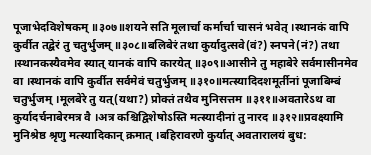पूजाभेदविशेषकम् ॥३०७॥शयने सति मूलार्चा कर्मार्चा चासनं भवेत् ।स्थानकं वापि कुर्वीत तद्बेरं तु चतुर्भुजम् ॥३०८॥बलिबेरं तथा कुर्यादुत्सवे(वं?) स्नपने(नं?) तथा ।स्थानकस्यैवमेव स्यात् यानकं वापि कारयेत् ॥३०९॥आसीने तु महाबेरे सर्वमासीनमेव वा ।स्थानकं वापि कुर्वीत सर्वमेवं चतुर्भुजम् ॥३१०॥मत्स्यादिदशमूर्तीनां पूजाबिम्बं चतुर्भुजम् ।मूलबेरे तु यत्(यथा?) प्रोक्तं तथैव मुनिसत्तम ॥३११॥अवतारेऽथ वा कुर्यादर्चनाबेरमत्र वै ।अत्र कश्चिद्विशेषोऽस्ति मत्स्यादीनां तु नारद ॥३१२॥प्रवक्ष्यामि मुनिश्रेष्ठ श्रृणु मत्स्यादिकान् क्रमात् ।बहिरावरणे कुर्यात् अवतारालयं बुध: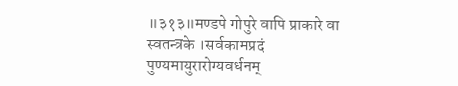॥३१३॥मण्डपे गोपुरे वापि प्राकारे वा स्वतन्त्रके ।सर्वकामप्रदं पुण्यमायुरारोग्यवर्धनम्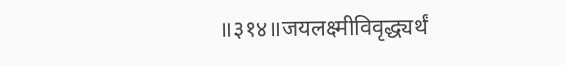॥३१४॥जयलक्ष्मीविवृद्ध्यर्थं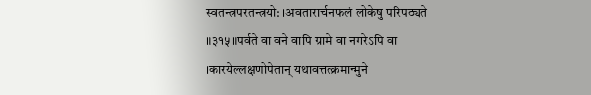स्वतन्त्रपरतन्त्रयो: ।अवतारार्चनफलं लोकेषु परिपठ्यते ॥३१५॥पर्वते वा वने वापि ग्रामे वा नगरेऽपि वा ।कारयेल्लक्षणोपेतान् यथावत्तत्क्रमान्मुने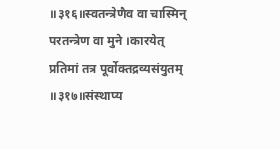॥३१६॥स्वतन्त्रेणैव वा चास्मिन् परतन्त्रेण वा मुने ।कारयेत् प्रतिमां तत्र पूर्वोक्तद्रव्यसंयुतम् ॥३१७॥संस्थाप्य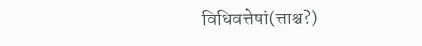विधिवत्तेषां(त्ताश्च?)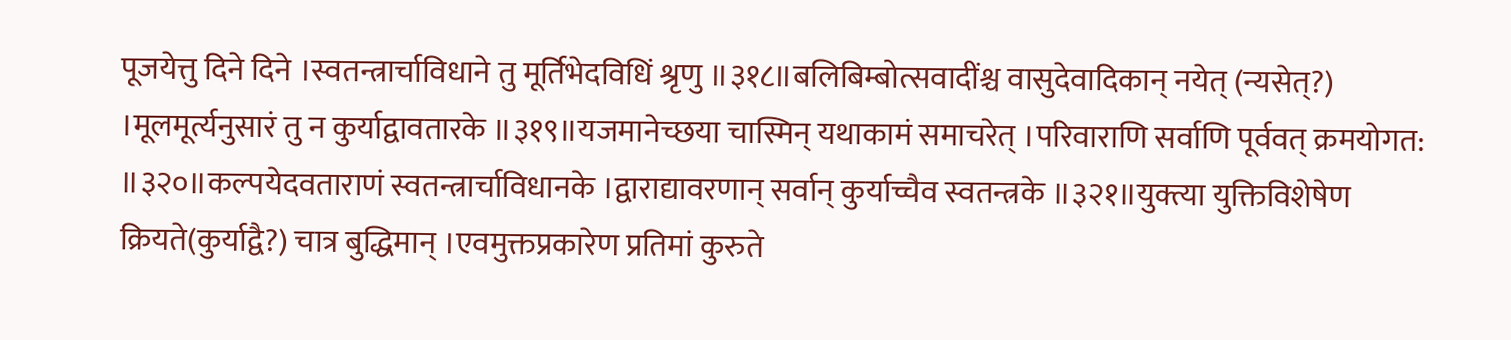पूजयेत्तु दिने दिने ।स्वतन्त्रार्चाविधाने तु मूर्तिभेदविधिं श्रृणु ॥३१८॥बलिबिम्बोत्सवादींश्च वासुदेवादिकान् नयेत् (न्यसेत्?) ।मूलमूर्त्यनुसारं तु न कुर्याद्वावतारके ॥३१९॥यजमानेच्छया चास्मिन् यथाकामं समाचरेत् ।परिवाराणि सर्वाणि पूर्ववत् क्रमयोगत: ॥३२०॥कल्पयेदवताराणं स्वतन्त्रार्चाविधानके ।द्वाराद्यावरणान् सर्वान् कुर्याच्चैव स्वतन्त्रके ॥३२१॥युक्त्या युक्तिविशेषेण क्रियते(कुर्याद्वै?) चात्र बुद्धिमान् ।एवमुक्तप्रकारेण प्रतिमां कुरुते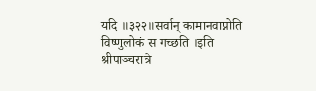यदि ॥३२२॥सर्वान् कामानवाप्नोति विष्णुलोकं स गच्छति ।इति श्रीपाञ्चरात्रे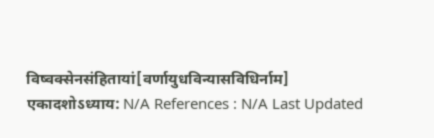विष्वक्सेनसंहितायां[वर्णायुधविन्यासविधिर्नाम] एकादशोऽध्याय: N/A References : N/A Last Updated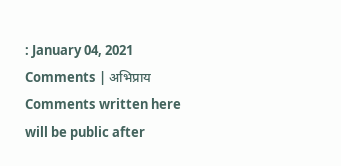: January 04, 2021 Comments | अभिप्राय Comments written here will be public after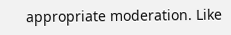appropriate moderation. Like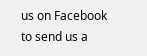us on Facebook to send us a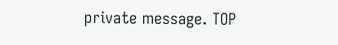private message. TOP